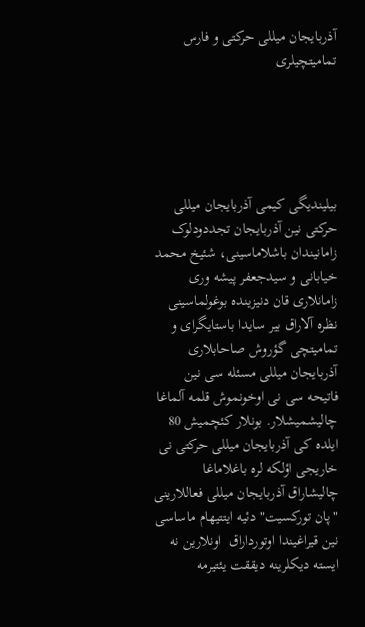آذربایجان میللی حرکتی و فارس تمامیتچیلری





بیلیندیگی کیمی آذربایجان میللی حرکتی نین آذربایجان تجددودلوک زامانیندان باشلاماسینی، شئیخ محمد خیابانی و سیدجعفر پیشه وری زامانلاری قان دنیزینده بوغولماسینی نظره آلاراق بیر سایدا باستایگرای و تمامیتچی گؤروش صاحابلاری آذربایجان میللی مسئله سی نین فاتیحه سی نی اوخونموش قلمه آلماغا چالیشمیشلار. بونلار کئچمیش 80 ایلده کی آذربایجان میللی حرکتی نی خاریجی اؤلکه لره باغلاماغا چالیشاراق آذربایجان میللی فعاللارینی "پان تورکسیت" دئیه ایتتیهام ماساسی نین قیراغیندا اوتورداراق  اونلارین نه ایسته دیکلرینه دیققت یئتیرمه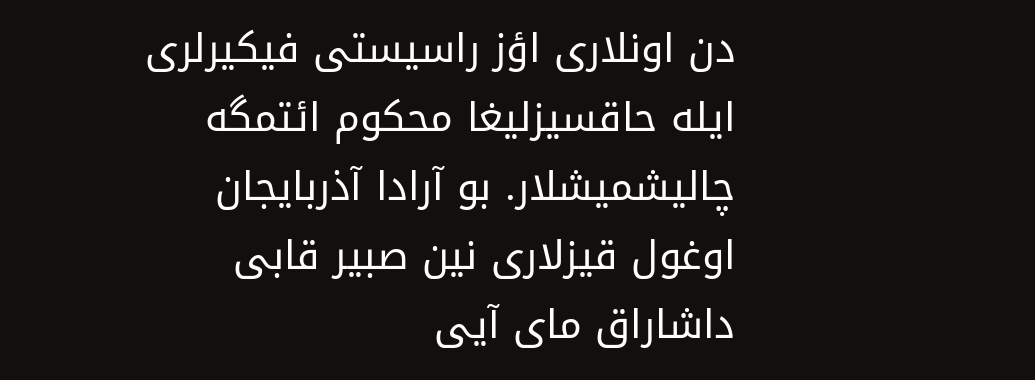دن اونلاری اؤز راسیستی فیکیرلری ایله حاقسیزلیغا محکوم ائتمگه چالیشمیشلار. بو آرادا آذربایجان اوغول قیزلاری نین صبیر قابی داشاراق مای آیی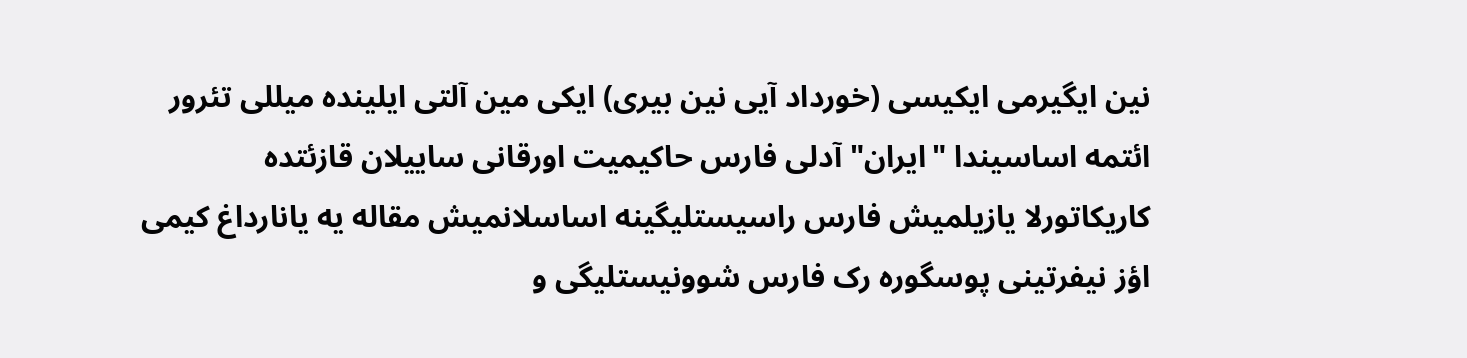نین ایگیرمی ایکیسی (خورداد آیی نین بیری) ایکی مین آلتی ایلینده میللی تئرور ائتمه اساسیندا "ایران" آدلی فارس حاکیمیت اورقانی ساییلان قازئتده کاریکاتورلا یازیلمیش فارس راسیستلیگینه اساسلانمیش مقاله یه یانارداغ کیمی اؤز نیفرتینی پوسگوره رک فارس شوونیستلیگی و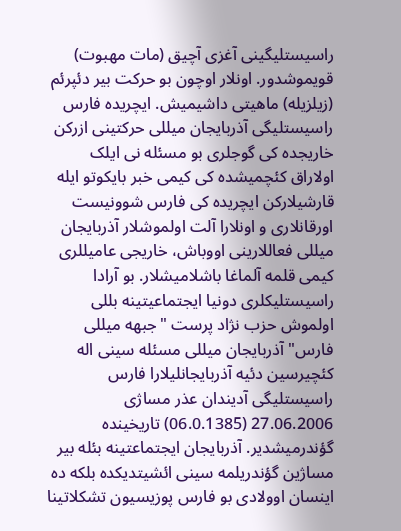راسیستلیگینی آغزی آچیق (مات مهبوت) قویموشدور. اونلار اوچون بو حرکت بیر دئپرئم (زیلزیله) ماهیتی داشیمیش. ایچریده فارس راسیستلیگی آذربایجان میللی حرکتینی ازرکن خاریجده کی گوجلری بو مسئله نی ایلک اولاراق کئچمیشده کی کیمی خبر بایکوتو ایله قارشیلارکن ایچریده کی فارس شوونیست اورقانلاری و اونلارا آلت اولموشلار آذربایجان میللی فعاللارینی اووباش، خاریجی عامیللری کیمی قلمه آلماغا باشلامیشلار. بو آرادا راسیستلیکلری دونیا ایجتماعیتینه بللی اولموش حزب نژاد پرست "جبهه میللی فارس" آذربایجان میللی مسئله سینی اله کئچیرسین دئیه آذربایجانلیلارا فارس راسیستلیگی آدیندان عذر مساژی 27.06.2006 (06.0.1385) تاریخینده گؤندرمیشدیر. آذربایجان ایجتماعتینه بئله بیر مساژین گؤندریلمه سینی ائشیتدیکده بلکه ده  اینسان اوولادی بو فارس پوزیسیون تشکلاتینا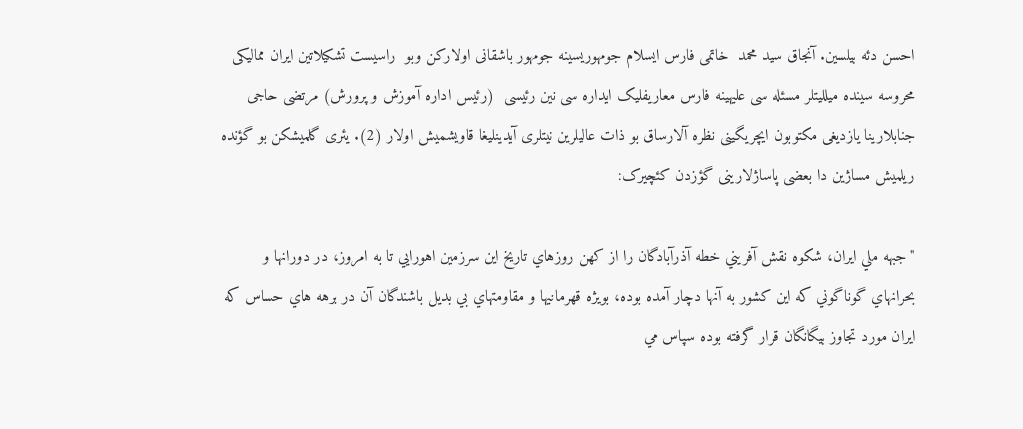احسن دئه بیلسین. آنجاق سید محمد  خاتمی فارس ایسلام جومهوریسینه جومهور باشقانی اولارکن وبو  راسیست تشکیلاتین ایران ممالیکی محروسه سینده میللیتلر مسئله سی علیهینه فارس معاریفلیک ایداره سی نین رئیسی  (رئیس اداره آموزش و پرورش) مرتضی حاجی جنابلارینا یازدیغی مکتوبون ایچریگینی نظره آلارساق بو ذات عالیلرین نیتلری آیدینلیغا قاویشمیش اولار (2). یئری گلمیشکن بو گؤنده ریلمیش مساژین دا بعضی پاساژلارینی گؤزدن کئچیرک:

"جبهه ملي ايران، شكوه نقش آفريني خطه آذرآبادگان را از كهن روزهاي تاريخ اين سرزمين اهورايي تا به امروز، در دورانها و بحرانهاي گوناگوني كه اين كشور به آنها دچار آمده بوده، بويژه قهرمانيها و مقاومتهاي بي بديل باشندگان آن در برهه هاي حساس كه ايران مورد تجاوز بيگانگان قرار گرفته بوده سپاس مي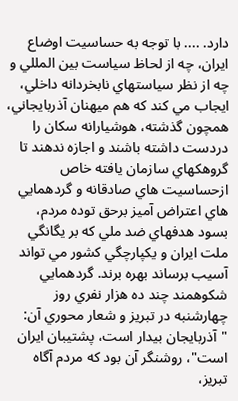دارد. .... با توجه به حساسيت اوضاع ايران، چه از لحاظ سياست بين المللي و چه از نظر سياستهاي نابخردانه داخلي، ايجاب مي كند كه هم ميهنان آذربايجاني، همچون گذشته، هوشيارانه سكان را دردست داشته باشند و اجازه ندهند تا گروهكهاي سازمان يافته خاص ازحساسيت هاي صادقانه و گردهمايي هاي اعتراض آميز برحق توده مردم، بسود هدفهاي ضد ملي كه بر يگانگي ملت ايران و يكپارچگي كشور مي تواند آسيب برساند بهره برند. گردهمايي شكوهمند چند ده هزار نفري روز چهارشنبه در تبريز و شعار محوري آن: "آذربايجان بيدار است، پشتيبان ايران است"، روشنگر آن بود كه مردم آگاه تبريز،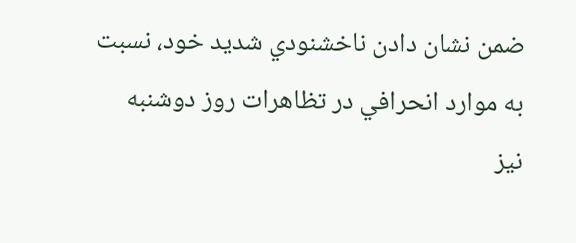ضمن نشان دادن ناخشنودي شديد خود، نسبت به موارد انحرافي در تظاهرات روز دوشنبه نيز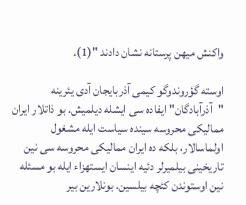واكنش ميهن پرستانه نشان دادند "(1).

اوسته گؤروندوگو کیمی آذربایجان آدی یئرینه "آذرآبادگان" ایفاده سی ایشله دیلمیش. بو ذاتلار ایران ممالیکی محروسه سینده سیاست ایله مشغول اولماسالار، بلکه ده ایران ممالیکی محروسه سی نین تاریخینی بیلمیرلر دئیه اینسان ایستهزاء ایله بو مسئله نین اوستوندن کئچه بیلسین. بونلارین بیر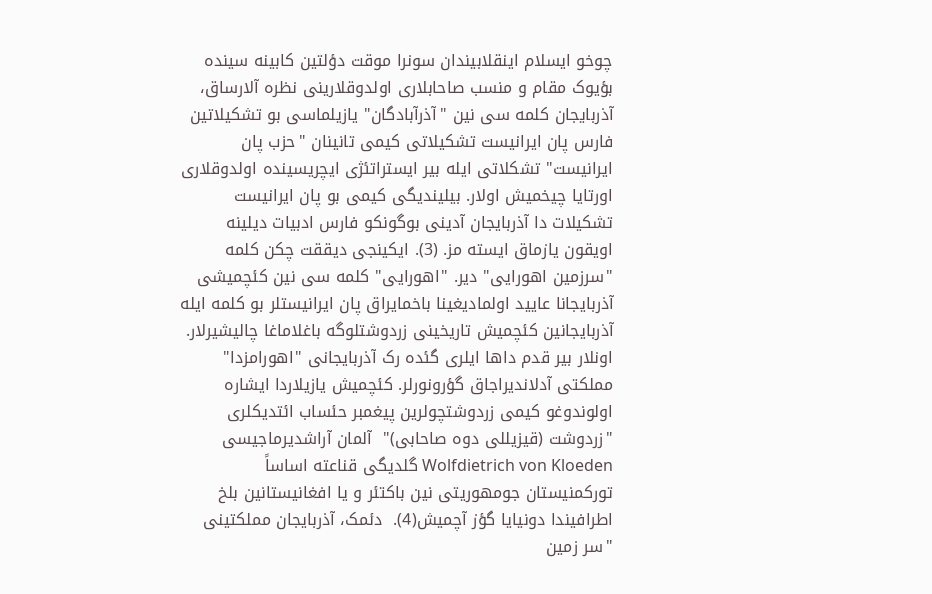چوخو ایسلام اینقلابیندان سونرا موقت دؤلتین کابینه سینده بؤیوک مقام و منسب صاحابلاری اولدوقلارینی نظره آلارساق، آذربایجان کلمه سی نین "آذرآبادگان" یازیلماسی بو تشکیلاتین فارس پان ایرانیست تشکیلاتی کیمی تانینان "حزب پان ایرانیست" تشکلاتی ایله بیر ایستراتئژی ایچریسینده اولدوقلاری اورتایا چیخمیش اولار. بیلیندیگی کیمی بو پان ایرانیست تشکیلات دا آذربایجان آدینی بوگونکو فارس ادبیات دیلینه اویقون یازماق ایسته مز. (3). ایکینجی دیققت چکن کلمه "سرزمین اهورایی" دیر. "اهورایی" کلمه سی نین کئچمیشی آذربایجانا عایید اولمادیغینا باخمایراق پان ایرانیستلر بو کلمه ایله آذربایجانین کئچمیش تاریخینی زردوشتلوگه باغلاماغا چالیشیرلار. اونلار بیر قدم داها ایلری گئده رک آذربایجانی "اهورامزدا" مملکتی آدلاندیراجاق گؤرونورلر. کئچمیش یازیلاردا ایشاره اولوندوغو کیمی زردوشتچولرین پیغمبر حئساب ائتدیکلری "زردوشت (قیزیللی دوه صاحابی)"  آلمان آراشدیرماجیسی Wolfdietrich von Kloeden گلدیگی قناعته اساساً تورکمنیستان جومهوریتی نین باکتئر و یا افغانیستانین بلخ اطرافیندا دونیایا گؤز آچمیش(4).  دئمک، آذربایجان مملکتینی "سر زمین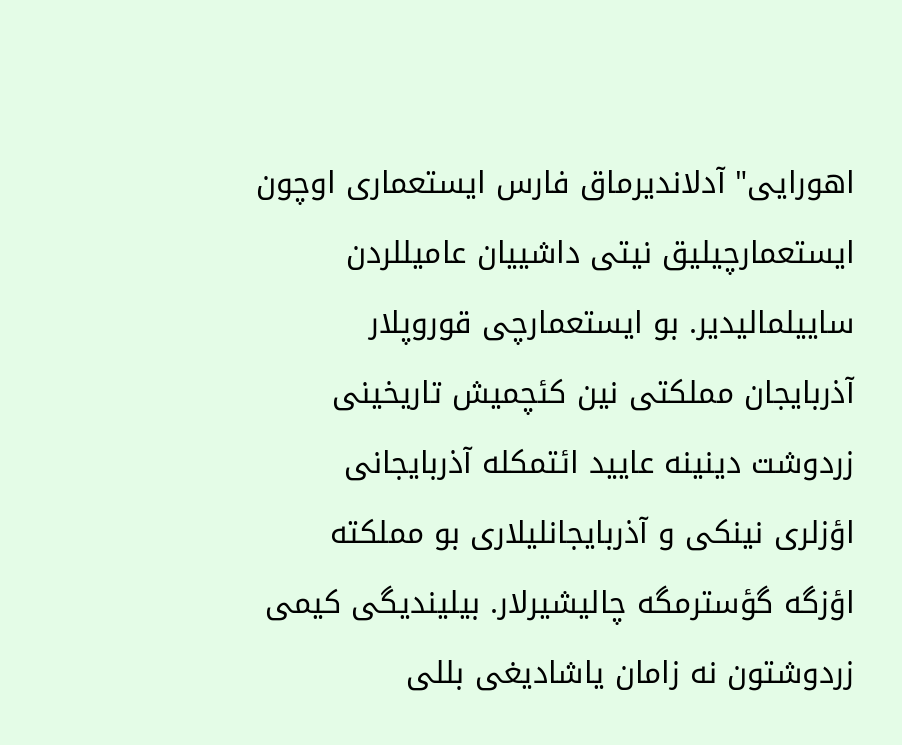اهورایی" آدلاندیرماق فارس ایستعماری اوچون ایستعمارچیلیق نیتی داشییان عامیللردن ساییلمالیدیر. بو ایستعمارچی قوروپلار آذربایجان مملکتی نین کئچمیش تاریخینی زردوشت دینینه عایید ائتمکله آذربایجانی اؤزلری نینکی و آذربایجانلیلاری بو مملکته اؤزگه گؤسترمگه چالیشیرلار. بیلیندیگی کیمی زردوشتون نه زامان یاشادیغی بللی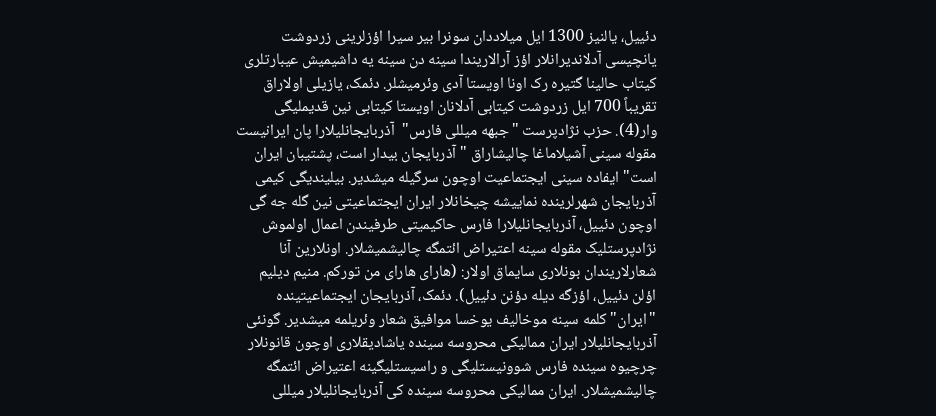دئییل، یالنیز 1300 ایل میلاددان سونرا بیر سیرا اؤزلرینی زردوشت یانچیسی آدلاندیرانلار اؤز آرالاریندا سینه دن سینه یه داشیمیش عیبارتلری کیتاب حالینا گتیره رک اونا اویستا آدی وئرمیشلر. دئمک، یازیلی اولاراق تقریباً 700 ایل زردوشت کیتابی آدلانان اویستا کیتابی نین قدیملیگی وار(4). حزب نژادپرست "جبهه میللی فارس"  آذربایجانلیلارا پان ایرانیست مقوله سینی آشیلاماغا چالیشاراق "آذربایجان بیدار است، پشتیبان ایران است" ایفاده سینی ایجتماعیت اوچون سرگیله میشدیر. بیلیندیگی کیمی آذربایجان شهرلرینده نماییشه چیخانلار ایران ایجتماعیتی نین گله جه گی اوچون دئییل، آذربایجانلیلارا فارس حاکیمیتی طرفیندن اعمال اولموش نژادپرستلیک مقوله سینه اعتیراض ائتمگه چالیشمیشلار. اونلارین آنا شعارلاریندان بونلاری سایماق اولار: (هارای هارای من تورکم. منیم دیلیم اؤلن دئییل، اؤزگه دیله دؤنن دئییل). دئمک، آذربایجان ایجتماعیتینده "ایران" کلمه سینه موخالیف یوخسا موافیق شعار وئریلمه میشدیر. گونئی آذربایجانلیلار ایران ممالیکی محروسه سینده یاشادیقلاری اوچون قانونلار چرچیوه سینده فارس شوونیستلیگی و راسیستلیگینه اعتیراض ائتمگه چالیشمیشلار. ایران ممالیکی محروسه سینده کی آذربایجانلیلار میللی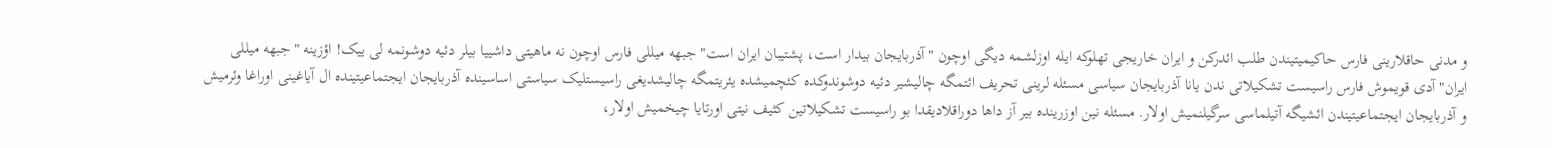و مدنی حاقلارینی فارس حاکیمیتیندن طلب ائدرکن و ایران خاریجی تهلوکه ایله اوزلشمه دیگی اوچون "آذربایجان بیدار است، پشتیبان ایران است" جبهه میللی فارس اوچون نه ماهیتی داشییا بیلر دئیه دوشونمه لی ییک! اؤزینه "جبهه میللی ایران" آدی قویموش فارس راسیست تشکیلاتی ندن یانا آذربایجان سیاسی مسئله لرینی تحریف ائتمگه چالیشیر دئیه دوشوندوکده کئچمیشده یئریتمگه چالیشدیغی راسیستلیک سیاستی اساسینده آذربایجان ایجتماعیتینده ال آیاغینی اوراغا وئرمیش و آذربایجان ایجتماعیتیندن ائشیگه آتیلماسی سرگیلنمیش اولار. مسئله نین اوزرینده بیر آز داها دوراقلادیقدا بو راسیست تشکیلاتین کثیف نیتی اورتایا چیخمیش اولار،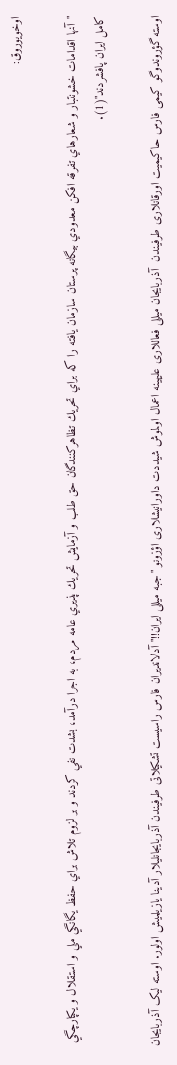اوخویوروق:

"آنها اقدامات خشونتبار و شعارهاي تفرقه افكن معدودي بيگانه پرستان سازمان يافته را كه براي تحريك تظاهركنندگان حق طلب و آزمايش تحريك پذيري عامه مردم، به اجرا درآمد، بشدت نفي كردند و بر لزوم تلاش براي حفظ يگانگي ملي و استقلال و يكپارچگي كامل ايران پافشردند"(1).

اوسته گؤروندوگو کیمی فارس حاکیمیت اورقانلاری طرفیندن  آذربایجان میللی فعاللاری علیهینه اعمال اولموش شیددت داورانیشلاری اؤزونو "جبه میللی ایران!!" آدلاندیران فارس راسیست تشکیلاتی طرفیندن آذربایجانلیلار آدینا یازیلمیش اولور. اوسته لیک آذربایجان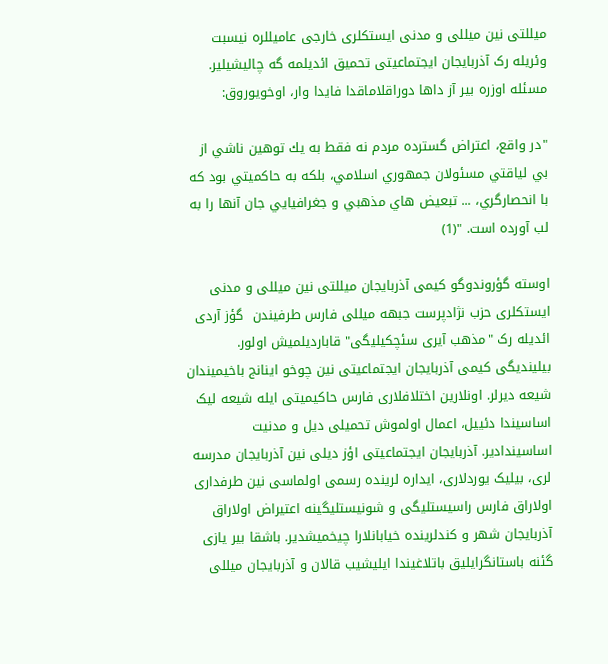میللتی نین میللی و مدنی ایستکلری خارجی عامیللره نیسبت وئریله رک آذربایجان ایجتماعیتی تحمیق ائدیلمه گه چالیشیلیر. مسئله اوزره بیر آز داها دوراقلاماقدا فایدا وار، اوخویوروق:

"در واقع، اعتراض گسترده مردم نه فقط به يك توهين ناشي از بي لياقتي مسئولان جمهوري اسلامي، بلكه به حاكميتي بود كه با انحصارگري، ... تبعيض هاي مذهبي و جغرافيايي جان آنها را به لب آورده است. "(1)

اوسته گؤروندوگو کیمی آذربایجان میللتی نین میللی و مدنی ایستکلری حزب نژادپرست جبهه میللی فارس طرفیندن  گؤز آردی ائدیله رک "مذهب آیری سئچکیلیگی" قاباردیلمیش اولور. بیلیندیگی کیمی آذربایجان ایجتماعیتی نین چوخو اینانج باخیمیندان شیعه دیرلر. اونلارین اختلافلاری فارس حاکیمیتی ایله شیعه لیک اساسیندا دئییل، اعمال اولموش تحمیلی دیل و مدنیت اساسیندادیر. آذربایجان ایجتماعیتی اؤز دیلی نین آذربایجان مدرسه لری، بیلیک یوردلاری، ایداره لرینده رسمی اولماسی نین طرفداری اولاراق فارس راسیستلیگی و شونیستلیگینه اعتیراض اولاراق آذربایجان شهر و کندلرینده خیابانلارا چیخمیشدیر. باشقا بیر یازی گئنه باستانگرایلیق باتلاغیندا ایلیشیب قالان و آذربایجان میللی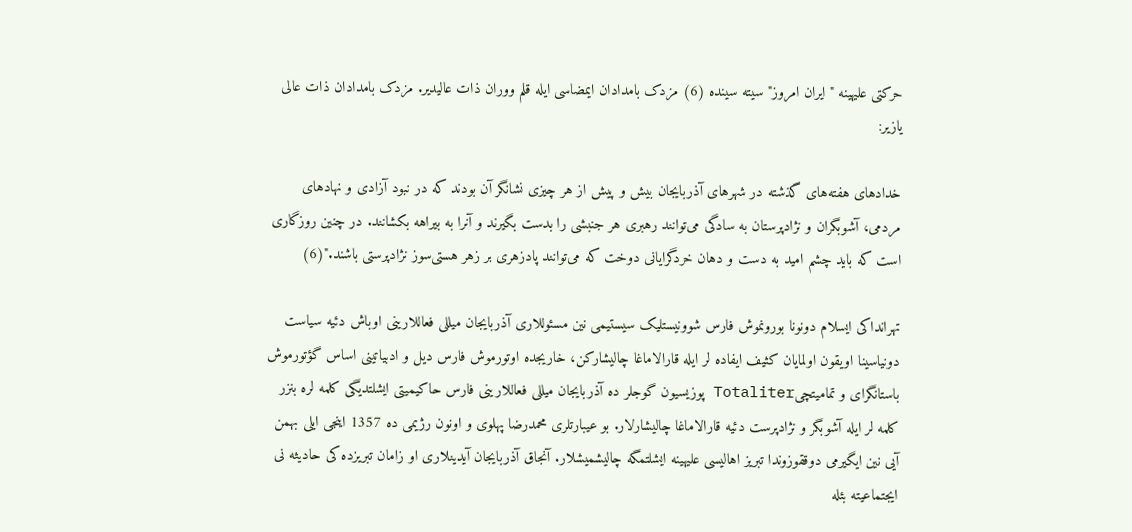حرکتی علیهینه "ایران امروز" سیته سینده (6) مزدک بامدادان ایمضاسی ایله قلم ووران ذات عالیدیر. مزدک بامدادان ذات عالی یازیر:

خدادهای هفته‌های گذشته در شهرهای آذربایجان بیش و پیش از هر چیزی نشانگر آن بودند که در نبود آزادی و نهادهای مردمی، آشوبگران و نژادپرستان به سادگی می‌توانند رهبری هر جنبشی را بدست بگیرند و آنرا به بیراهه بکشانند. در چنین روزگاری است که باید چشم امید به دست و دهان خردگرایانی دوخت که می‌توانند پادزهری بر زهر هستی‌سوز نژادپرستی باشند."(6)

تهرانداکی ایسلام دونونا بورونموش فارس شوونیستلیک سیستیمی نین مسئوللاری آذربایجان میللی فعاللارینی اوباش دئیه سیاست دونیاسینا اویقون اولمایان کثیف ایفاده لر ایله قارالاماغا چالیشارکن، خاریجده اوتورموش فارس دیل و ادبیاتینی اساس گؤتورموش باستانگرای و تمامیتچیTotaliter پوزیسیون گوجلر ده آذربایجان میللی فعاللارینی فارس حاکیمیتی ایشلتدیگی کلمه لره بنزر کلمه لر ایله آشوبگر و نژادپرست دئیه قارالاماغا چالیشارلار. بو عیبارتلری محمدرضا پهلوی و اونون رژیمی ده 1357 اینجی ایلی بهمن آیی نین ایگیرمی دوققوزوندا تبریز اهالیسی علیهینه ایشلتمگه چالیشمیشلار. آنجاق آذربایجان آیدینلاری او زامان تبریزده کی حادیثه نی ایجتماعیته بئله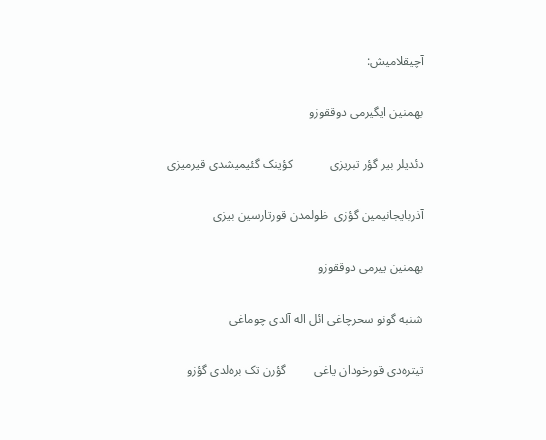آچیقلامیش:

بهمنين ايگيرمی دوققوزو

دئديلر بير گؤر تبريزی            کؤينک گئيميشدی قيرميزی

آذربايجانيمين گؤزی  ظولمدن قورتارسين بيزی

بهمنين ييرمی دوققوزو

شنبه گونو سحرچاغی ائل اله آلدی چوماغی

تيتره‌دی قورخودان ياغی         گؤرن تک بره‌لدی گؤزو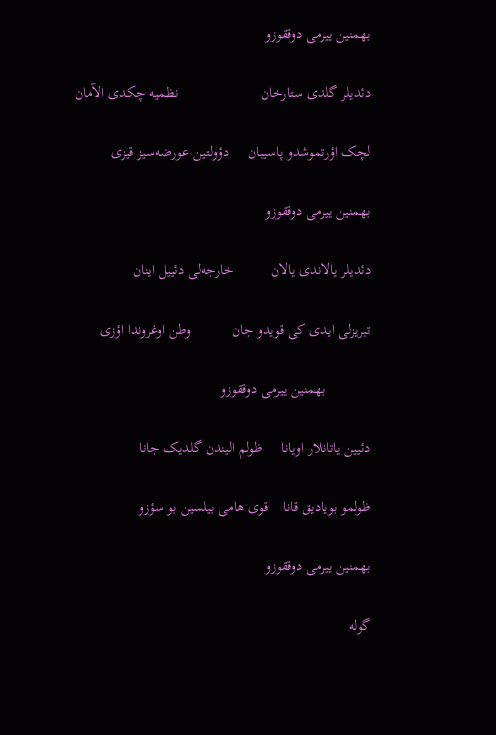بهمنين ييرمی دوققوزو

دئديلر گلدی ستارخان                      نظميه چکدی الآمان

لچک اؤرتموشدو پاسيبان     دؤولتين عورضه‌سيز قيزی

بهمنين ييرمی دوققوزو

دئديلر يالاندی يالان          خارجه‌لی دئييل اينان

تبريزلی ايدی کی قويدو جان           وطن اوغروندا اؤزی

            بهمنين ييرمی دوققوزو

دئيين ياتانلار اويانا     ظولم اليندن گلديک جانا

ظولمو بوياديق قانا    قوی هامی بيلسين بو سؤزو

بهمنين ييرمی دوققوزو

گوله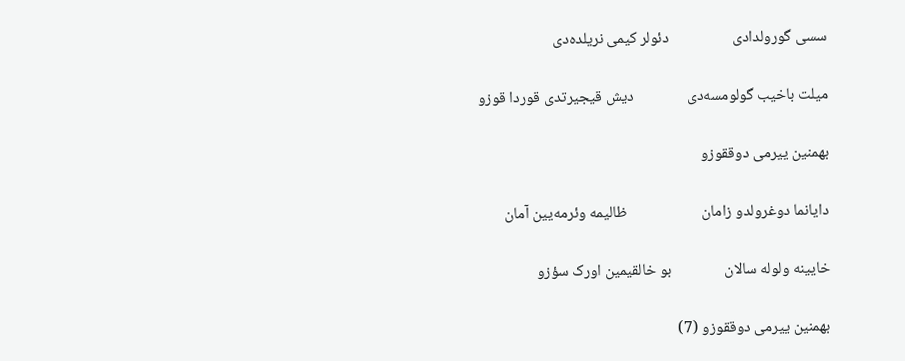سسی گورولدادی                  دئولر کيمی نريلده‌دی

ميلت باخيب گولومسه‌دی               ديش قيجيرتدی قوردا قوزو

بهمنين ييرمی دوققوزو

دايانما دوغرولدو زامان                     ظاليمه وئرمه‌يين آمان

خايينه ولوله سالان               بو خالقيمين اورک سؤزو

بهمنين ييرمی دوققوزو (7)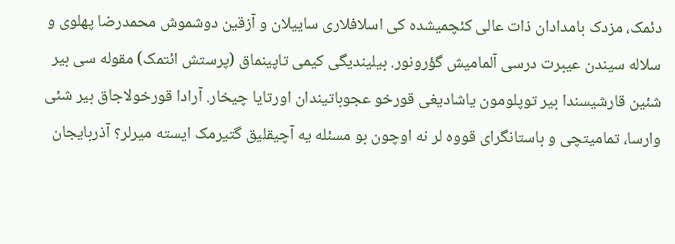دئمک، مزدک بامدادان ذات عالی کئچمیشده کی اسلافلاری ساییلان و آزقین دوشموش محمدرضا پهلوی و سلاله سیندن عیبرت درسی آلمامیش گؤرونور. بیلیندیگی کیمی تاپینماق (پرستش ائتمک) مقوله سی بیر شئین قارشیسندا بیر توپلومون یاشادیغی قورخو عجوباتیندان اورتایا چیخار. آرادا قورخولاجاق بیر شئی وارسا، تمامیتچی و باستانگرای قووه لر نه اوچون بو مسئله یه آچیقلیق گتیرمک ایسته میرلر؟ آذربایجان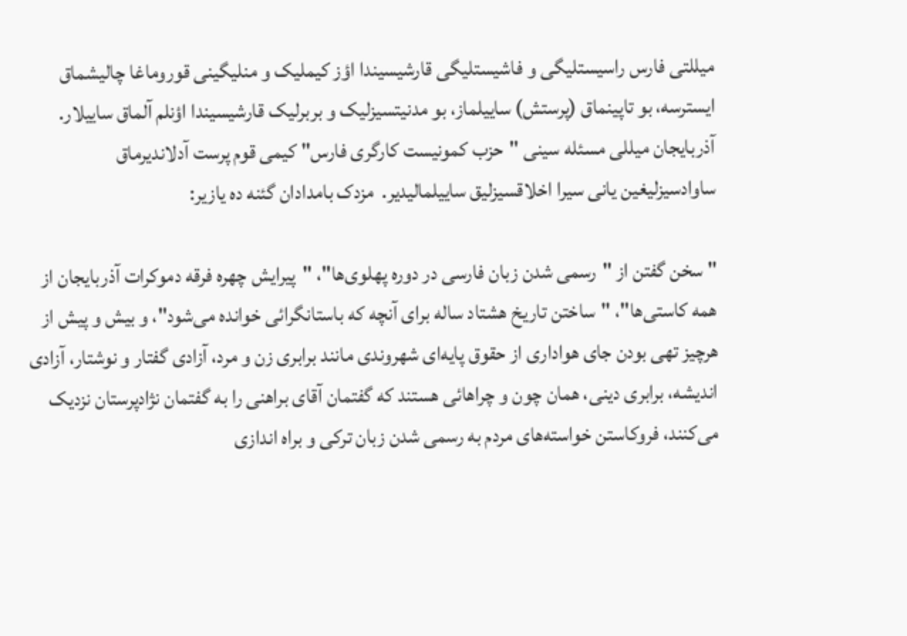میللتی فارس راسیستلیگی و فاشیستلیگی قارشیسیندا اؤز کیملیک و منلیگینی قوروماغا چالیشماق ایسترسه، بو تاپینماق (پرستش) ساییلماز، بو مدنیتسیزلیک و بربرلیک قارشیسیندا اؤنلم آلماق ساییلار. آذربایجان میللی مسئله سینی "حزب کمونیست کارگری فارس" کیمی قوم پرست آدلاندیرماق ساوادسیزلیغین یانی سیرا اخلاقسیزلیق ساییلمالیدیر.  مزدک بامدادان گئنه ده یازیر:

" سخن گفتن از "رسمی شدن زبان فارسی در دوره پهلوی‌ها"، "پیرایش چهره فرقه دموکرات آذربایجان از همه کاستی‌ها"، "ساختن تاریخ هشتاد ساله برای آنچه که باستانگرائی خوانده می‌شود"، و بیش و پیش از هرچیز تهی بودن جای هواداری از حقوق پایه‌ای شهروندی مانند برابری زن و مرد، آزادی گفتار و نوشتار، آزادی اندیشه، برابری دینی، همان چون و چراهائی هستند که گفتمان آقای براهنی را به گفتمان نژادپرستان نزدیک می‌کنند، فروکاستن خواسته‌های مردم به رسمی شدن زبان ترکی و براه اندازی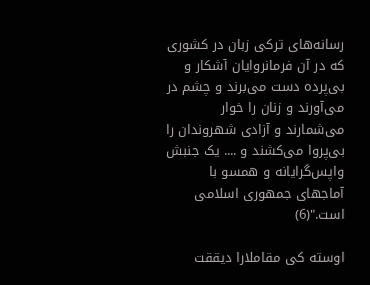رسانه‌های ترکی زبان در کشوری که در آن فرمانروایان آشکار و بی‌پرده دست می‌برند و چشم در می‌آورند و زنان را خوار می‌شمارند و آزادی شهروندان را بی‌پروا می‌کشند و .... یک جنبش واپس‌گرایانه و همسو با آماجهای جمهوری اسلامی است."(6)

اوسته کی مقاملارا دیققت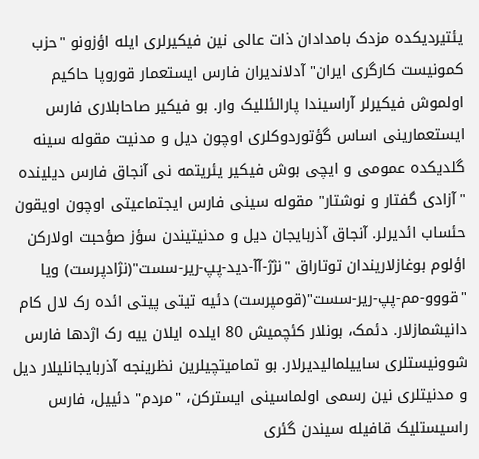یئتیردیکده مزدک بامدادان ذات عالی نین فیکیرلری ایله اؤزونو "حزب کمونیست کارگری ایران" آدلاندیران فارس ایستعمار قوروپا حاکیم اولموش فیکیرلر آراسیندا پارالئللیک وار. بو فیکیر صاحابلاری فارس ایستعمارینی اساس گؤتوردوکلری اوچون دیل و مدنیت مقوله سینه گلدیکده عمومی و ایچی بوش فیکیر یئریتمه نی آنجاق فارس دیلینده "آزادی گفتار و نوشتار" مقوله سینی فارس ایجتماعیتی اوچون اویقون حئساب ائدیرلر. آنجاق آذربایجان دیل و مدنیتیندن سؤز صؤحبت اولارکن اؤلوم بوغازلاریندان توتاراق "نژژ-آآ-دید-پپ-ریر-سست"(نژادپرست) ویا "قووو-مم-پپ-ریر-سست"(قومپرست) دئیه تیتی پیتی ائده رک لال کام دانیشمازلار. دئمک، بونلار کئچمیش 80 ایلده ایلان ییه رک اژدها فارس شوونیستلری ساییلمالیدیرلار. بو تمامیتچیلرین نظرینجه آذربایجانلیلار دیل و مدنیتلری نین رسمی اولماسینی ایسترکن، "مردم" دئییل، فارس راسیستلیک قافیله سیندن گئری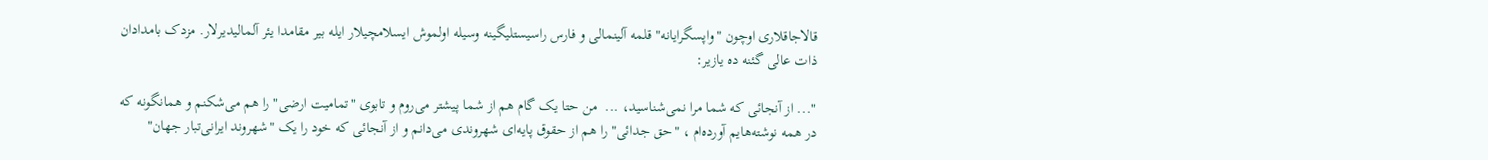قالاجاقلاری اوچون "واپسگرایانه" قلمه آلینمالی و فارس راسیستلیگینه وسیله اولموش ایسلامچیلار ایله بیر مقامدا یئر آلمالیدیرلار. مزدک بامدادان ذات عالی گئنه ده یازیر:

"... از آنجائی که شما مرا نمی‌شناسید، ...  من حتا یک گام هم از شما پیشتر می‌روم و تابوی "تمامیت ارضی" را هم می‌شکنم و همانگونه که در همه نوشته‌هایم آورده‌ام ، "حق جدائی" را هم از حقوق پایه‌ای شهروندی می‌دانم و از آنجائی که خود را یک "شهروند ایرانی‌تبار جهان"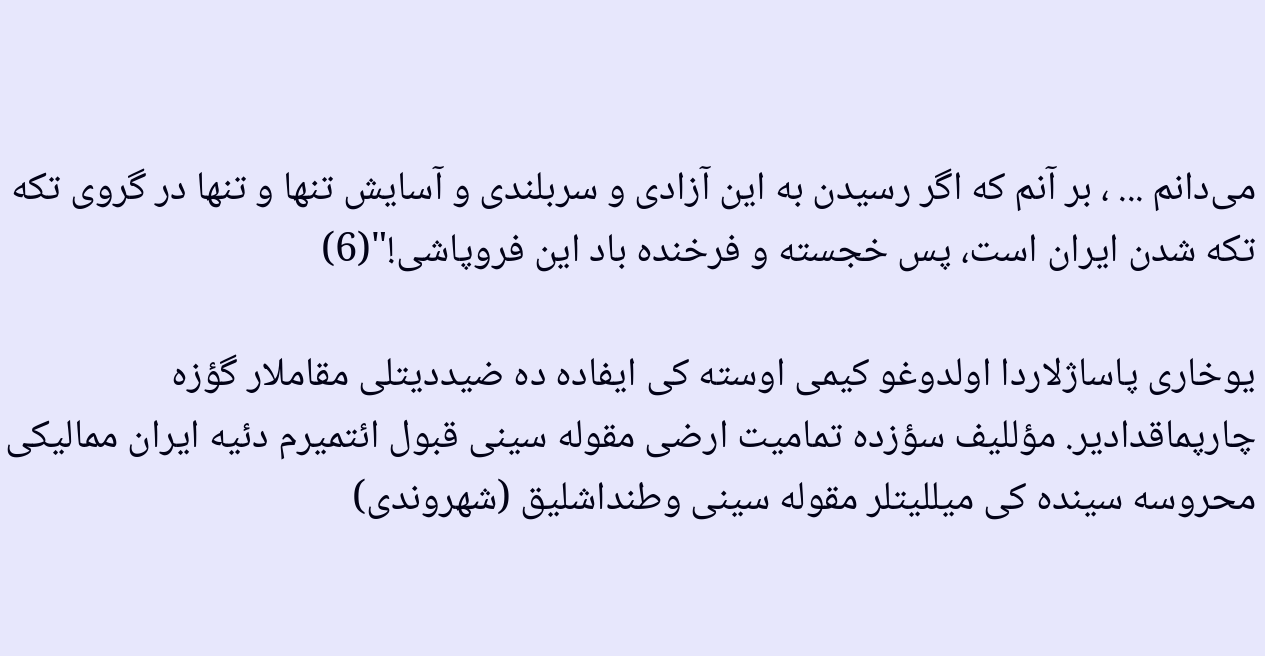می‌دانم ... ، بر آنم که اگر رسیدن به این آزادی و سربلندی و آسایش تنها و تنها در گروی تکه تکه شدن ایران است، پس خجسته و فرخنده باد این فروپاشی!"(6)

یوخاری پاساژلاردا اولدوغو کیمی اوسته کی ایفاده ده ضیددیتلی مقاملار گؤزه چارپماقدادیر. مؤللیف سؤزده تمامیت ارضی مقوله سینی قبول ائتمیرم دئیه ایران ممالیکی محروسه سینده کی میللیتلر مقوله سینی وطنداشلیق (شهروندی)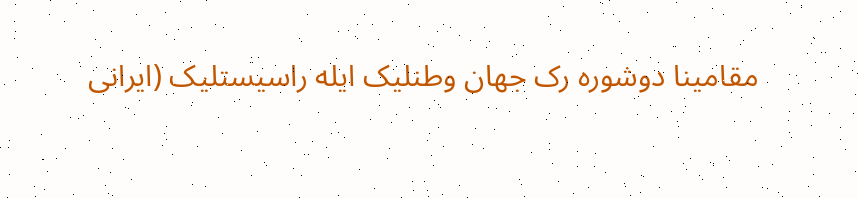مقامینا دوشوره رک جهان وطنلیک ایله راسیستلیک (ایرانی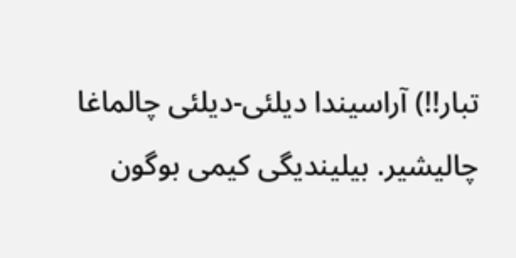تبار!!) آراسیندا دیلئی-دیلئی چالماغا چالیشیر. بیلیندیگی کیمی بوگون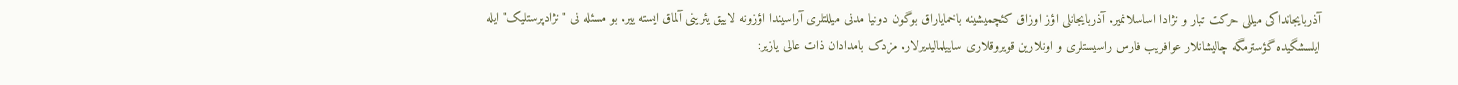آذربایجانداکی میللی حرکت تبار و نژادا اساسلانمیر. آذربایجانلی اؤز اوزاق کئچمیشینه باخمایاراق بوگون دونیا مدنی میللتلری آراسیندا اؤزونه لاییق یئرینی آلماق ایسته ییر. بو مسئله نی "نژادپرستلیک" ایله ایلسشگیده گؤسترمگه چالیشانلار عوافریب فارس راسیستلری و اونلارین قویروقلاری ساییلمالیدیرلار. مزدک بامدادان ذات عالی یازیر: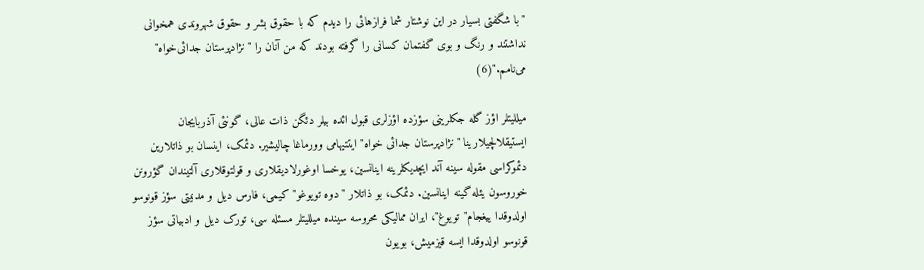"با شگفتی بسیار در این نوشتار شما فرازهائی را دیدم که با حقوق بشر و حقوق شهروندی همخوانی نداشتند و رنگ و بوی گفتمان کسانی را گرفته بودند که من آنان را "نژادپرستان جدائی‌خواه" می‌نامم."(6)

میللیتلر اؤز گله جکلرینی سؤزده اؤزلری قبول ائده بیلر دئگن ذات عالی، گونئی آذربایجان ایستیقلالچیلارینا "نژادپرستان جدائی خواه" ایتتیهامی وورماغا چالیشیر. دئمک، اینسان بو ذاتلارین دئموکراسی مقوله سینه آند ایچدیکلرینه اینانسین، یوخسا اوغورلادیقلاری و قولتوقلاری آلتیندان گؤرونن خوروسون یئله گینه اینانسین. دئمک، بو ذاتلار "دوه تویوغو" کیمی، فارس دیل و مدنیتی سؤز قونوسو اولدوقدا ییغجام"تویوغ"، ایران ممالیکی محروسه سینده میللیتلر مسئله سی، تورک دیل و ادبیاتی سؤز قونوسو اولدوقدا ایسه قیزمیش، بویون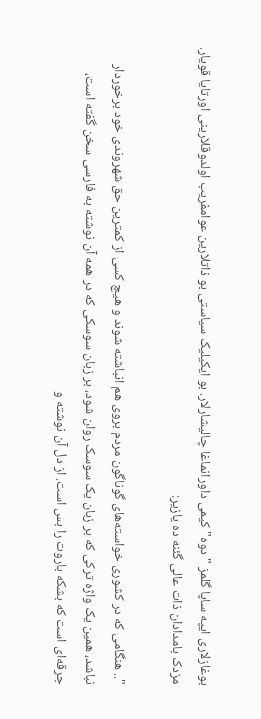بوغازلاری ایپه ساپا گلمز "دوه" کیمی داورانماغا چالیشارلار. بو ایکیلیک سیاستی بو ذاتلارین عوامفریب اولدوقلارینی اورتایا قویار. مزدک بامدادان ذات عالی گئنه ده یازیر:

".. هنگامی که در کشوری خواسته‌های گوناگون مردم بروی هم انباشته شوند و هیچ کسی از کمترین حق شهروندی خود برخوردار نباشد، همین یک واژه ترکی که بر زبان یک سوسک روان شود، بر زبان سوسکی که در همه آن نوشته به فارسی سخن گفته است، جرقه‌ای است که بشکه باروت را بس است. از دل آن نوشته و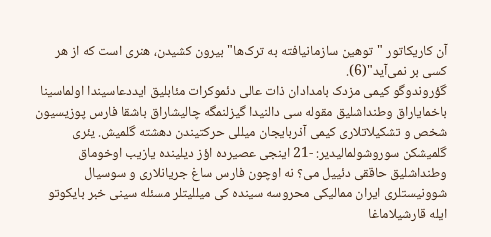آن کاریکاتور "توهین سازمانیافته به ترک‌ها" بیرون کشیدن، هنری است که از هر کسی بر نمی‌آید"(6).
گؤروندوگو کیمی مزدک بامدادان ذات عالی دئموکرات مئابلیق ایددعاسیندا اولماسینا باخمایاراق وطنداشلیق مقوله سی دالنیدا گیزلنمگه چالیشاراق باشقا فارس پوزیسیون شخص و تشکیلاتلاری کیمی آذربایجان میللی حرکتیندن دهشته گلمیش. یئری گلمیشکن سوروشولمالیدیر: -21 اینجی عصیرده اؤز دیلینده یازیب اوخوماق وطنداشلیق حاققی دئییل می؟ نه اوچون فارس ساغ جریانلاری و سوسیال شوونیستلری ایران ممالیکی محروسه سینده کی میللیتلر مسئله سینی خبر بایکوتو ایله قارشیلاماغا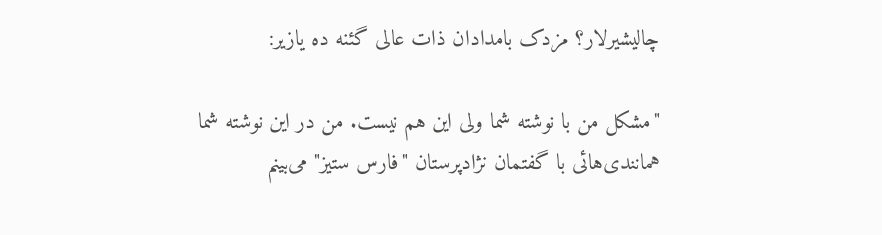چالیشیرلار؟ مزدک بامدادان ذات عالی گئنه ده یازیر:

"مشکل من با نوشته شما ولی این هم نیست. من در این نوشته شما همانندی‌هائی با گفتمان نژادپرستان "فارس ستیز" می‌بینم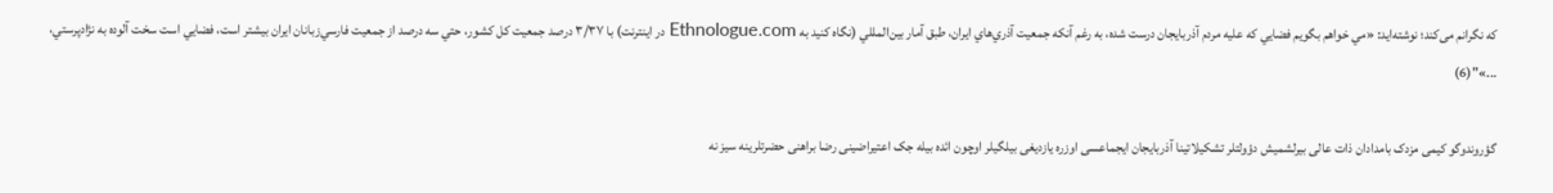که نگرانم می‌کند؛ نوشته‌اید: «مي خواهم بگويم فضايي كه عليه مردم آذربايجان درست شده، به رغم آنكه جمعيت آذري‌هاي ايران، طبق آمار بين‌المللي (نگاه كنيد به Ethnologue.com در اينترنت) با ٣/٣٧ درصد جمعيت كل كشور، حتي سه درصد از جمعيت فارسي‌زبانان ايران بيشتر است، فضايي است سخت آلوده به نژادپرستي، ...»"(6)

گؤروندوگو کیمی مزدک بامدادان ذات عالی بیرلشمیش دؤولتلر تشکیلاتینا آذربایجان ایجماعسی اوزره یازدیغی بیلگیلر اوچون ائده بیله جک اعتیراضینی رضا براهنی حضرتلرینه سیز نه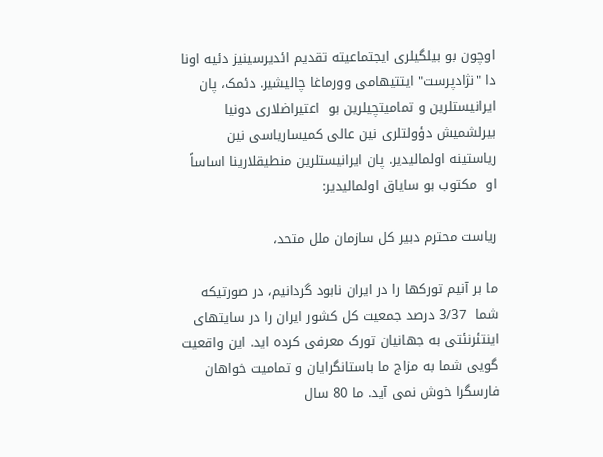اوچون بو بیلگیلری ایجتماعیته تقدیم ائدیرسینیز دئیه اونا دا "نژادپرست" ایتتیهامی وورماغا چالیشیر. دئمک، پان ایرانیستلرین و تمامیتچیلرین بو  اعتیراضلاری دونیا بیرلشمیش دؤولتلری نین عالی کمیساریاسی نین ریاستینه اولمالیدیر. پان ایرانیستلرین منطیقلارینا اساساً او  مکتوب بو سایاق اولمالیدیر:

ریاست محترم دبیر کل سازمان ملل متحد،

ما بر آنیم تورکها را در ایران نابود گردانیم، در صورتیکه شما  3/37 درصد جمعیت کل کشور ایران را در سایتهای اینتئرنئتی به جهانیان تورک معرفی کرده اید. این واقعیت گویی شما به مزاج ما باستانگرایان و تمامیت خواهان فارسگرا خوش نمی آید. ما 80 سال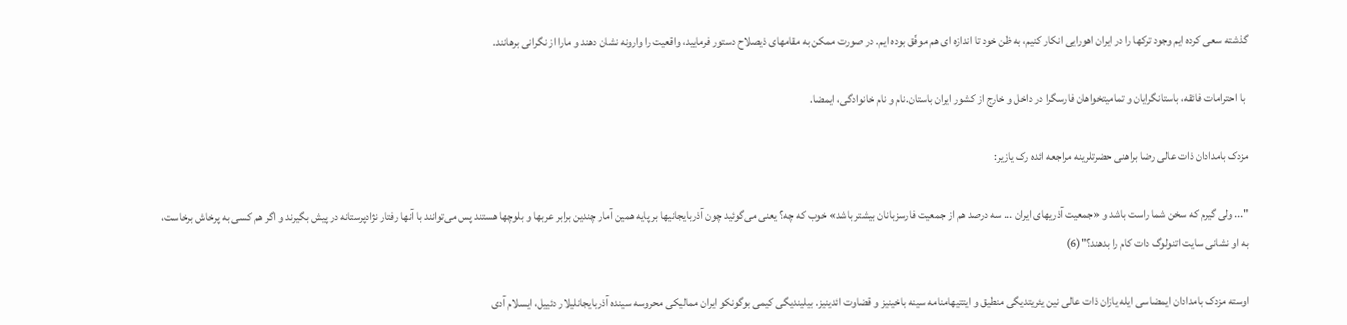گذشته سعی کرده ایم وجود ترکها را در ایران اهورایی انکار کنیم، به ظن خود تا اندازه ای هم موفّق بوده ایم. در صورت ممکن به مقامهای ذیصلاح دستور فرمایید، واقعیت را وارونه نشان دهند و مارا از نگرانی برهانند.

 با احترامات فائقه، باستانگرایان و تمامیتخواهان فارسگرا در داخل و خارج از کشور ایران باستان.نام و نام خانوادگی، ایمضا.

مزدک بامدادان ذات عالی رضا براهنی حضرتلرینه مراجعه ائده رک یازیر:

"... ولی گیرم که سخن شما راست باشد و «جمعیت آذریهای ایران ... سه درصد هم از جمعیت فارسزبانان بیشتر باشد» خوب که چه؟ یعنی می‌گوئید چون آذربایجانیها بر پایه همین آمار چندین برابر عربها و بلوچها هستند پس می‌توانند با آنها رفتار نژادپرستانه در پیش بگیرند و اگر هم کسی به پرخاش برخاست، به او نشانی سایت اتنولوگ دات کام را بدهند؟"(6)

اوسته مزدک بامدادان ایمضاسی ایله یازان ذات عالی نین یئریتدیگی منطیق و ایتتیهامنامه سینه باخینیز و قضاوت ائدینیز. بیلیندیگی کیمی بوگونکو ایران ممالیکی محروسه سینده آذربایجانلیلار دئییل، ایسلام آدی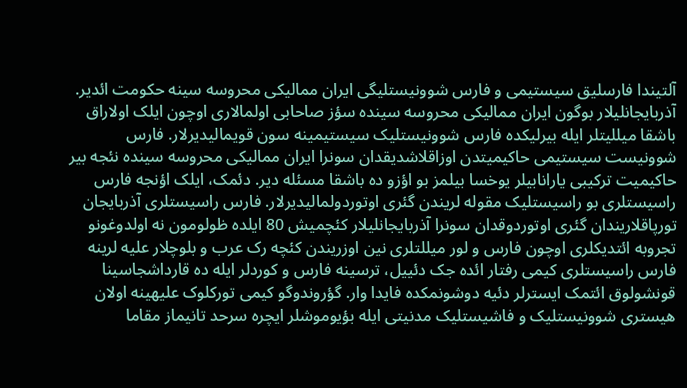آلتیندا فارسلیق سیستیمی و فارس شوونیستلیگی ایران ممالیکی محروسه سینه حکومت ائدیر. آذربایجانلیلار بوگون ایران ممالیکی محروسه سینده سؤز صاحابی اولمالاری اوچون ایلک اولاراق باشقا میللیتلر ایله بیرلیکده فارس شوونیستلیک سیستیمینه سون قویمالیدیرلار. فارس شوونیست سیستیمی حاکیمیتدن اوزاقلاشدیقدان سونرا ایران ممالیکی محروسه سینده نئجه بیر حاکیمیت ترکیبی یارانابیلر یوخسا بیلمز بو اؤزو ده باشقا مسئله دیر. دئمک، ایلک اؤنجه فارس راسیستلری بو راسیستلیک مقوله لریندن گئری اوتوردولمالیدیرلار. فارس راسیستلری آذربایجان تورپاقلاریندان گئری اوتوردوقدان سونرا آذربایجانلیلار کئچمیش 80 ایلده ظولومون نه اولدوغونو تجروبه ائتدیکلری اوچون فارس و لور میللتلری نین اوزریندن کئچه رک عرب و بلوچلار علیه لرینه فارس راسیستلری کیمی رفتار ائده جک دئییل، ترسینه فارس و کوردلر ایله ده قارداشجاسینا قونشولوق ائتمک ایسترلر دئیه دوشونمکده فایدا وار. گؤروندوگو کیمی تورکلوک علیهینه اولان هیستری شوونیستلیک و فاشیستلیک مدنیتی ایله بؤیوموشلر ایچره سرحد تانیماز مقاما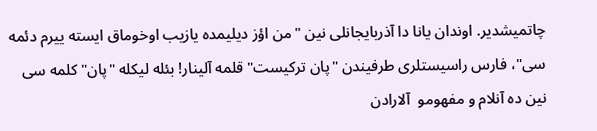چاتمیشدیر. اوندان یانا دا آذربایجانلی نین "من اؤز دیلیمده یازیب اوخوماق ایسته ییرم دئمه سی"، فارس راسیستلری طرفیندن "پان ترکیست" قلمه آلینار! بئله لیکله "پان" کلمه سی نین ده آنلام و مفهومو  آلارادن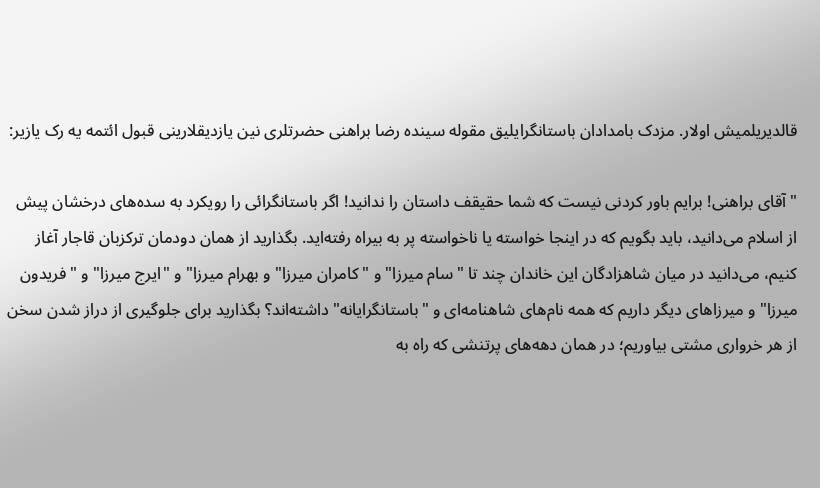قالدیریلمیش اولار. مزدک بامدادان باستانگرایلیق مقوله سینده رضا براهنی حضرتلری نین یازدیقلارینی قبول ائتمه یه رک یازیر:

" آقای براهنی! برایم باور کردنی نیست که شما حقیقف داستان را ندانید! اگر باستانگرائی را رویکرد به سده‌های درخشان پیش از اسلام می‌دانید، باید بگویم که در اینجا خواسته یا ناخواسته پر به بیراه رفته‌ايد. بگذارید از همان دودمان ترکزبان قاجار آغاز کنیم، می‌دانید در میان شاهزادگان این خاندان چند تا "سام میرزا" و "کامران میرزا" و بهرام میرزا" و "ایرج میرزا" و "فریدون میرزا" و میرزاهای دیگر داریم که همه نام‌های شاهنامه‌ای و "باستانگرایانه" داشته‌اند؟ بگذارید برای جلوگیری از دراز شدن سخن از هر خرواری مشتی بیاوریم؛ در همان دهه‌های پرتنشی که راه به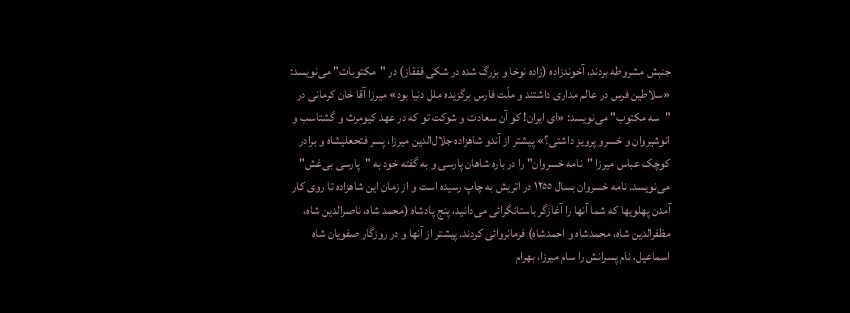جنبش مشروطه بردند، آخوندزاده (زاده نوخا و بزرگ شده در شکی قفقاز) در "مکتوبات" می‌نویسد: «سلاطين فرس در عالم مداری داشتند و ملّت فارس برگزيده ملل دنيا بود» میرزا آقا خان کرمانی در "سه مکتوب" می‌نویسد: «ای ایران! کو آن سعادت و شوکت تو که در عهد کیومرث و گشتاسب و انوشیروان و خسرو پرویز داشتی؟» پیشتر از آندو شاهزاده جلال‌الدین میرزا، پسر فتحعلیشاه و برادر کوچک عباس میرزا "نامه خسروان" را در باره شاهان پارسی و به گفته خود به "پارسی بی‌غش" می‌نویسد. نامه خسروان بسال ١٢٥٥ در اتریش به چاپ رسیده است و از زمان این شاهزاده تا روی کار آمدن پهلویها که شما آنها را آغازگر باستانگرائی می‌دانید، پنج پادشاه (محمد شاه، ناصرالدین شاه، مظفرالدین شاه، محمدشاه و احمدشاه) فرمانروائی کردند. پیشتر از آنها و در روزگار صفویان شاه اسماعیل، نام پسرانش را سام میرزا، بهرام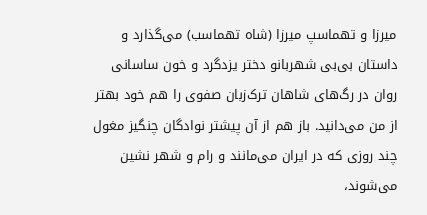میرزا و تهماسپ میرزا (شاه تهماسب) می‌گذارد و داستان بی‌بی شهربانو دختر یزدگرد و خون ساسانی روان در رگ‌های شاهان ترک‌زبان صفوی را هم خود بهتر از من می‌دانید. باز هم از آن پیشتر نوادگان چنگیز مغول چند روزی که در ایران می‌مانند و رام و شهر نشین می‌شوند،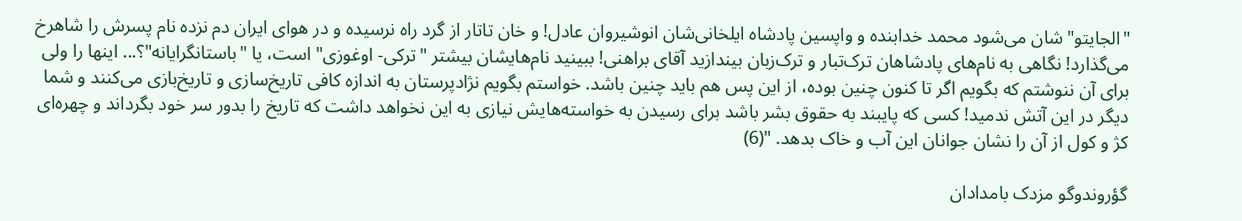"الجایتو"شان می‌شود محمد خدابنده و واپسین پادشاه ایلخانی‌شان انوشیروان عادل! و خان تاتار از گرد راه نرسیده و در هوای ایران دم نزده نام پسرش را شاهرخ می‌گذارد! نگاهی به نام‌های پادشاهان ترک‌تبار و ترک‌زبان بیندازید آقای براهنی! ببینید نام‌هایشان بیشتر "ترکی- اوغوزی" است، یا "باستانگرایانه"؟... اینها را ولی برای آن ننوشتم که بگویم اگر تا کنون چنین بوده، از این پس هم باید چنین باشد. خواستم بگویم نژادپرستان به اندازه کافی تاریخ‌سازی و تاریخ‌بازی می‌کنند و شما دیگر در این آتش ندمید! کسی که پایبند به حقوق بشر باشد برای رسیدن به خواسته‌هایش نیازی به این نخواهد داشت که تاریخ را بدور سر خود بگرداند و چهره‌ای کژ و کول از آن را نشان جوانان این آب و خاک بدهد. "(6)

گؤروندوگو مزدک بامدادان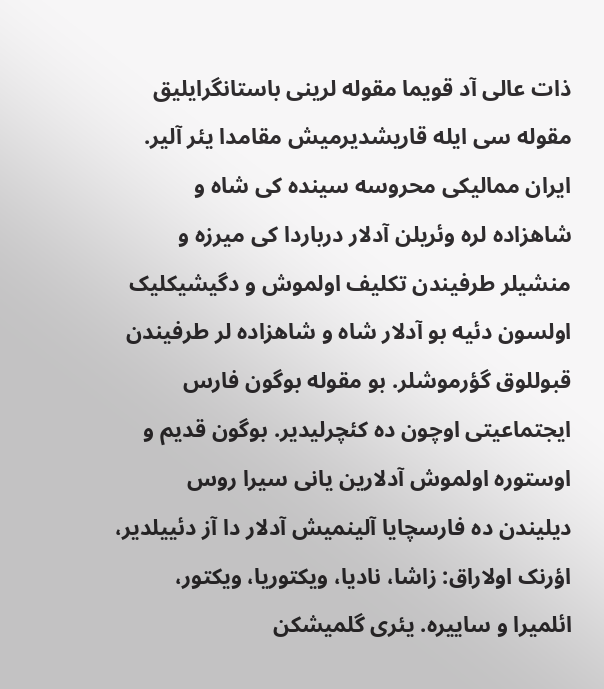ذات عالی آد قویما مقوله لرینی باستانگرایلیق مقوله سی ایله قاریشدیرمیش مقامدا یئر آلیر. ایران ممالیکی محروسه سینده کی شاه و شاهزاده لره وئریلن آدلار درباردا کی میرزه و منشیلر طرفیندن تکلیف اولموش و دگیشیکلیک اولسون دئیه بو آدلار شاه و شاهزاده لر طرفیندن قبوللوق گؤرموشلر. بو مقوله بوگون فارس ایجتماعیتی اوچون ده کئچرلیدیر. بوگون قدیم و اوستوره اولموش آدلارین یانی سیرا روس دیلیندن ده فارسچایا آلینمیش آدلار دا آز دئییلدیر، اؤرنک اولاراق: زاشا، نادیا، ویکتوریا، ویکتور، ائلمیرا و ساییره. یئری گلمیشکن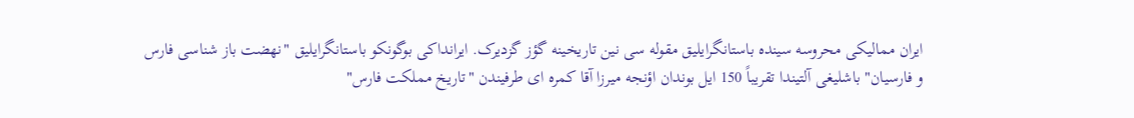ایران ممالیکی محروسه سینده باستانگرایلیق مقوله سی نین تاریخینه گؤز گزدیرک. ایرانداکی بوگونکو باستانگرایلیق "نهضت باز شناسی فارس و فارسیان" باشلیغی آلتیندا تقریباً 150 ایل بوندان اؤنجه میرزا آقا کمره ای طرفیندن "تاریخ مملکت فارس"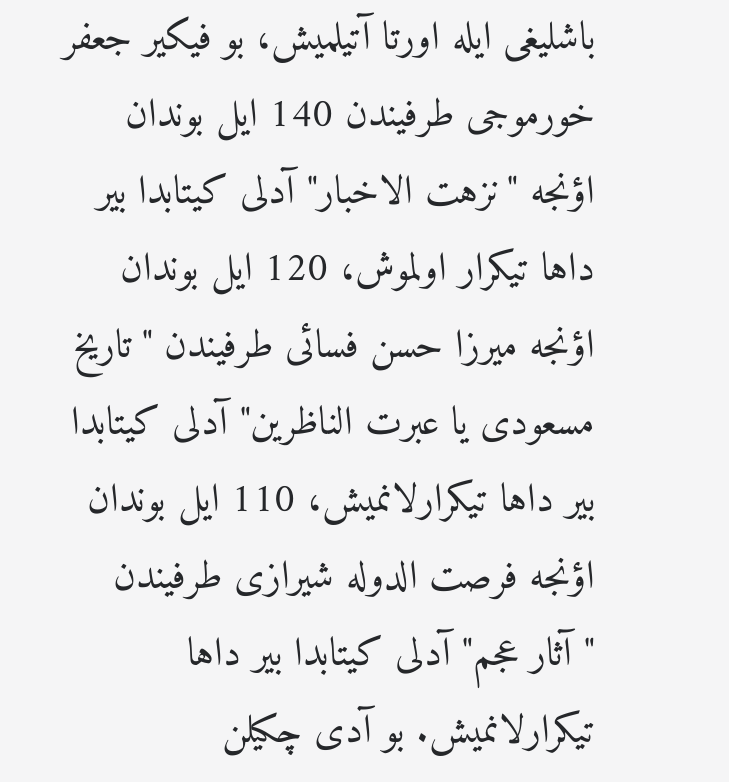باشلیغی ایله اورتا آتیلمیش، بو فیکیر جعفر خورموجی طرفیندن 140 ایل بوندان اؤنجه "نزهت الاخبار" آدلی کیتابدا بیر داها تیکرار اولموش، 120 ایل بوندان اؤنجه میرزا حسن فسائی طرفیندن "تاریخ مسعودی یا عبرت الناظرین" آدلی کیتابدا بیر داها تیکرارلانمیش، 110 ایل بوندان اؤنجه فرصت الدوله شیرازی طرفیندن "آثار عجم" آدلی کیتابدا بیر داها تیکرارلانمیش. بو آدی چکیلن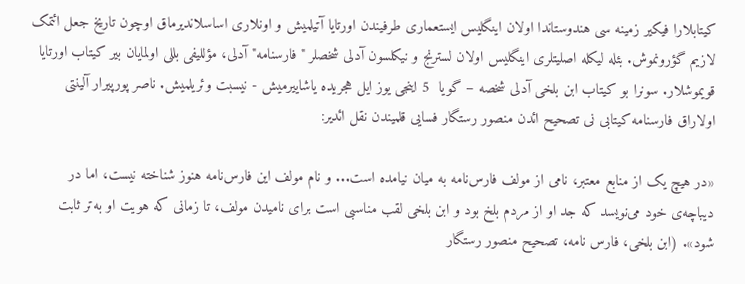کیتابلارا فیکیر زمینه سی هندوستاندا اولان اینگلیس ایستعماری طرفیندن اورتایا آتیلمیش و اونلاری اساسلاندیرماق اوچون تاریخ جعل ائتمک لازیم گؤرونموش. بئله لیکله اصلیتلری اینگلیس اولان لسترنج و نيکلسون آدلی شخصلر "فارسنامه" آدلی، مؤللیفی بللی اولمایان بیر کیتاب اورتایا قویموشلار. سونرا بو کیتاب ابن بلخی آدلی شخصه – گویا  5 اینجی یوز ایل هجریده یاشاییرمیش - نیسبت وئریلمیش. ناصر پورپیرار آلینتی اولاراق فارسنامه کیتابی نی تصحیح ائدن منصور رستگار فسایی قلمیندن نقل ائدیر:

«در هيچ يک از منابع معتبر، نامی از مولف فارس‌نامه به ميان نيامده است... و نام مولف اين فارس‌نامه هنوز شناخته نيست، اما در ديباچه‌ی خود می‌نويسد که جد او از مردم بلخ بود و ابن بلخی لقب مناسبی است برای ناميدن مولف، تا زمانی که هويت او به‌تر ثابت شود». (ابن بلخی، فارس نامه، تصحيح منصور رستگار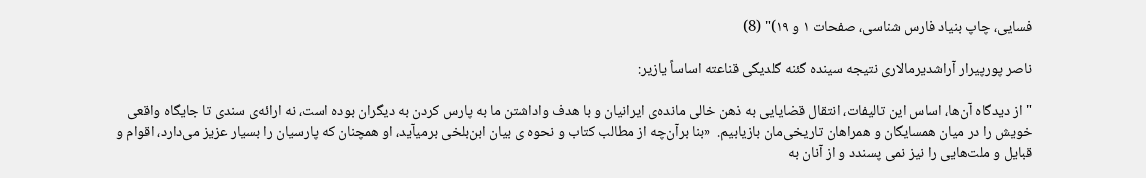فسايی، چاپ بنياد فارس شناسی، صفحات ۱ و ۱۹)" (8)

ناصر پورپیرار آراشدیرمالاری نتیجه سینده گئنه گلدیگی قناعته اساساً یازیر:

"از ديدگاه آن‌ها، اساس اين تاليفات، انتقال قضايايی به ذهن خالی مانده‌ی ايرانيان و با هدف واداشتن ما به پارس کردن به ديگران بوده است، نه ارائه‌ی سندی تا جايگاه واقعی خويش را در ميان همسايگان و همراهان تاريخی‌مان بازيابيم.  «بنا برآن‌چه از مطالب کتاب و نحوه ی بيان ابن‌بلخی برمیآيد، او همچنان که پارسيان را بسيار عزيز می‌دارد، ‌اقوام و قبايل و ملت‌هايی را نيز نمی پسندد و از آنان به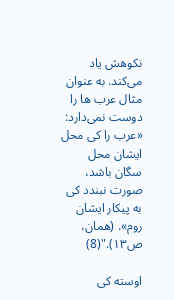نکوهش ياد می‌کند. به عنوان مثال عرب ها را دوست نمی‌دارد: «عرب را کی محل ايشان محل سگان باشد، صورت نبندد کی به پيکار ايشان روم». (همان، ص۱۳)."(8)

اوسته کی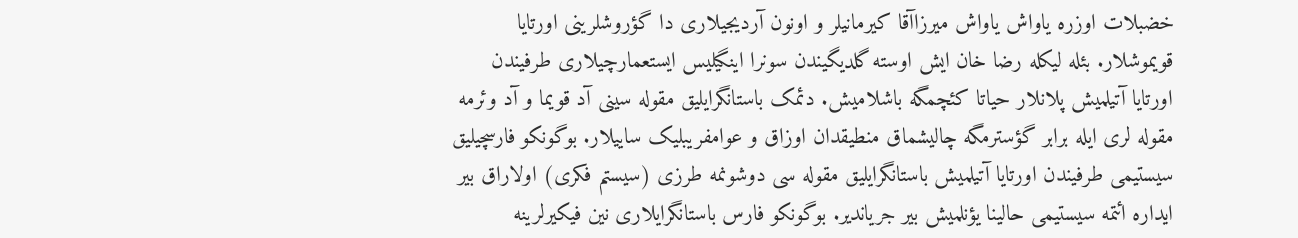خضبلات اوزره یاواش یاواش میرزاآقا کیرمانیلر و اونون آردیجیلاری دا گؤروشلرینی اورتایا قویموشلار. بئله لیکله رضا خان ایش اوسته گلدیگیندن سونرا اینگیلیس ایستعمارچیلاری طرفیندن اورتایا آتیلمیش پلانلار حیاتا کئچمگه باشلامیش. دئمک باستانگرایلیق مقوله سینی آد قویما و آد وئرمه مقوله لری ایله برابر گؤسترمگه چالیشماق منطیقدان اوزاق و عوامفریبلیک ساییلار. بوگونکو فارسچیلیق سیستیمی طرفیندن اورتایا آتیلمیش باستانگرایلیق مقوله سی دوشونمه طرزی (سیستم فکری) اولاراق بیر ایداره ائتمه سیستیمی حالینا یؤنلمیش بیر جریاندیر. بوگونکو فارس باستانگرایلاری نین فیکیرلرینه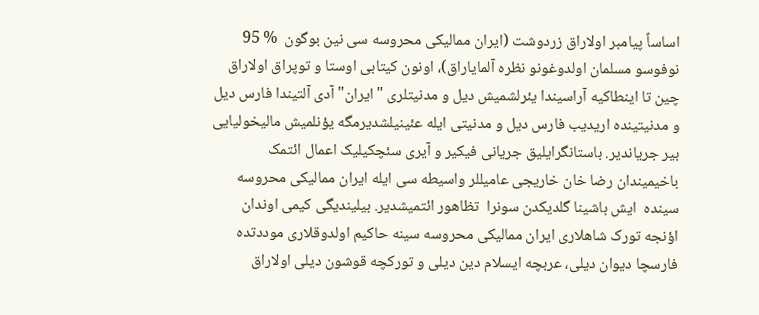اساساً پیامبر اولاراق زردوشت (ایران ممالیکی محروسه سی نین بوگون  % 95 نوفوسو مسلمان اولدوغونو نظره آلمایاراق)، اونون کیتابی اوستا و توپراق اولاراق چین تا اینطاکیه آراسیندا یئرلشمیش دیل و مدنیتلری "ایران" آدی آلتیندا فارس دیل و مدنیتینده اریدیب فارس دیل و مدنیتی ایله عئینیلشدیرمگه یؤنلمیش مالیخولیایی بیر جریاندیر. باستانگرایلیق جریانی فیکیر و آیری سئچکیلیک اعمال ائتمک باخیمیندان رضا خان خاریجی عامیللر واسیطه سی ایله ایران ممالیکی محروسه سینده  ایش باشینا گلدیکدن سونرا  تظاهور ائتمیشدیر. بیلیندیگی کیمی اوندان اؤنجه تورک شاهلاری ایران ممالیکی محروسه سینه حاکیم اولدوقلاری موددتده فارسچا دیوان دیلی، عربچه ایسلام دین دیلی و تورکچه قوشون دیلی اولاراق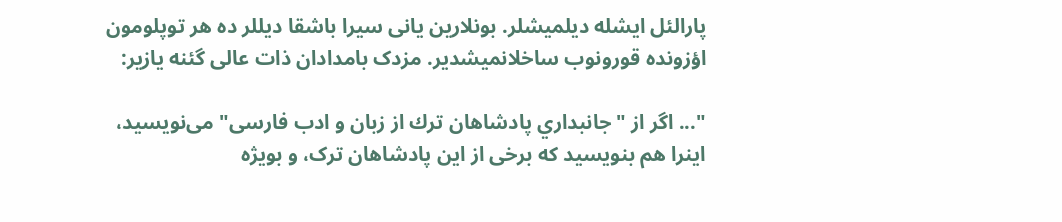پارالئل ایشله دیلمیشلر. بونلارین یانی سیرا باشقا دیللر ده هر توپلومون اؤزونده قورونوب ساخلانمیشدیر. مزدک بامدادان ذات عالی گئنه یازیر:

"... اگر از "جانبداري پادشاهان ترك از زبان و ادب فارسی" می‌نویسید، اینرا هم بنویسید که برخی از این پادشاهان ترک، و بویژه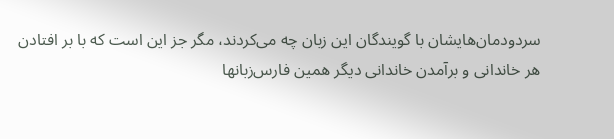سردودمان‌هایشان با گویندگان این زبان چه می‌کردند، مگر جز این است که با بر افتادن هر خاندانی و برآمدن خاندانی دیگر همین فارس‌زبانها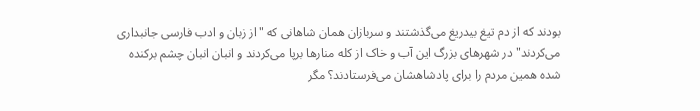بودند که از دم تیغ بیدریغ می‌گذشتند و سربازان همان شاهانی که "از زبان و ادب فارسی جانبداری می‌کردند" در شهرهای بزرگ این آب و خاک از کله منارها برپا می‌کردند و انبان انبان چشم برکنده شده همین مردم را برای پادشاهشان می‌فرستادند؟ مگر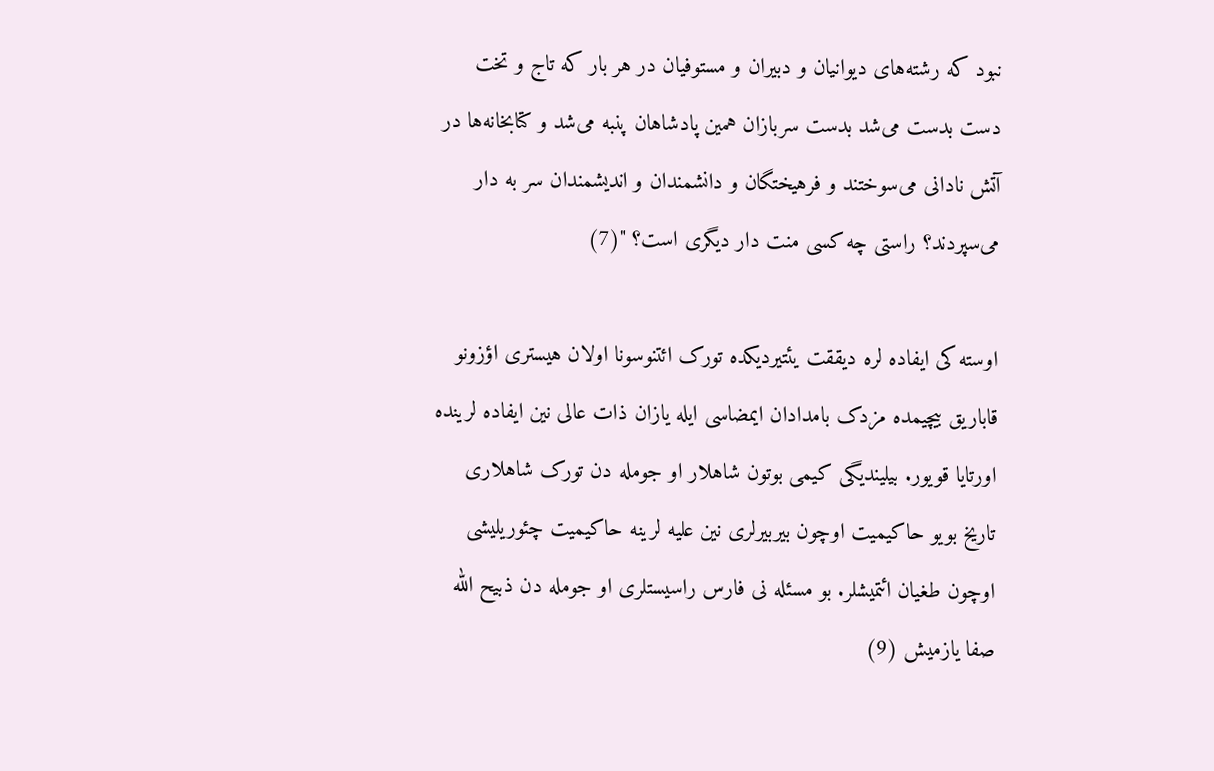نبود که رشته‌های دیوانیان و دبیران و مستوفیان در هر بار که تاج و تخت دست بدست می‌شد بدست سربازان همین پادشاهان پنبه می‌شد و کتابخانه‌ها در آتش نادانی می‌سوختند و فرهیختگان و دانشمندان و اندیشمندان سر به دار می‌سپردند؟ راستی چه کسی منت دار دیگری است؟ "(7)

اوسته کی ایفاده لره دیققت یئتیردیکده تورک ائتنوسونا اولان هیستری اؤزونو قاباریق بیچیمده مزدک بامدادان ایمضاسی ایله یازان ذات عالی نین ایفاده لرینده اورتایا قویور. بیلیندیگی کیمی بوتون شاهلار او جومله دن تورک شاهلاری تاریخ بویو حاکیمیت اوچون بیربیرلری نین علیه لرینه حاکیمیت چئوریلیشی اوچون طغیان ائتمیشلر. بو مسئله نی فارس راسیستلری او جومله دن ذبیح الله صفا یازمیش (9)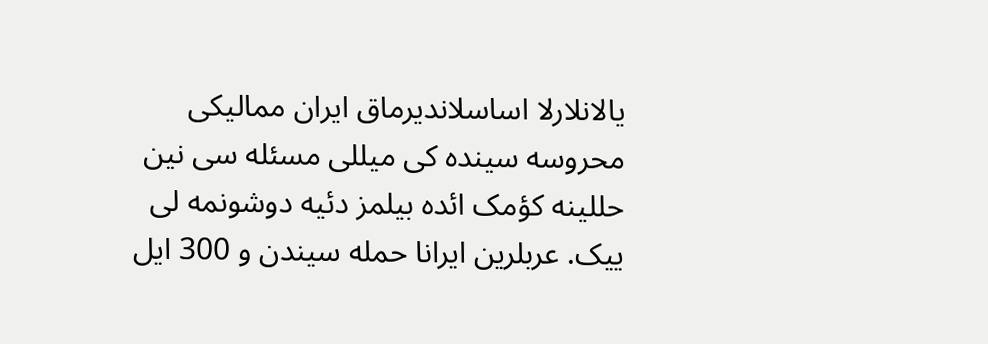یالانلارلا اساسلاندیرماق ایران ممالیکی محروسه سینده کی میللی مسئله سی نین حللینه کؤمک ائده بیلمز دئیه دوشونمه لی ییک. عربلرین ایرانا حمله سیندن و 300 ایل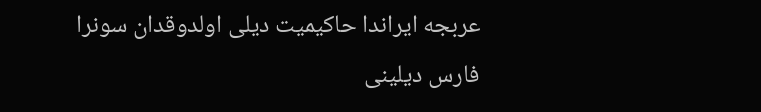عربجه ایراندا حاکیمیت دیلی اولدوقدان سونرا فارس دیلینی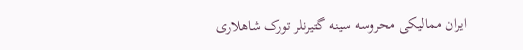ایران ممالیکی محروسه سینه گتیرنلر تورک شاهلاری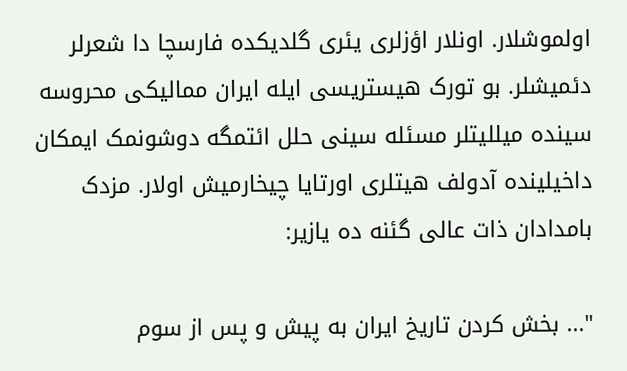اولموشلار. اونلار اؤزلری یئری گلدیکده فارسچا دا شعرلر دئمیشلر. بو تورک هیستریسی ایله ایران ممالیکی محروسه سینده میللیتلر مسئله سینی حلل ائتمگه دوشونمک ایمکان داخیلینده آدولف هیتلری اورتایا چیخارمیش اولار. مزدک بامدادان ذات عالی گئنه ده یازیر:

"... بخش کردن تاریخ ایران به پیش و پس از سوم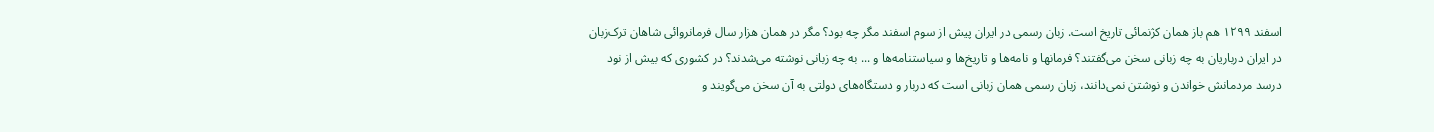اسفند ١٢٩٩ هم باز همان کژنمائی تاریخ است. زبان رسمی در ایران پیش از سوم اسفند مگر چه بود؟ مگر در همان هزار سال فرمانروائی شاهان ترک‌زبان در ایران درباریان به چه زبانی سخن می‌گفتند؟ فرمانها و نامه‌ها و تاریخ‌ها و سیاستنامه‌ها و ... به چه زبانی نوشته می‌شدند؟ در کشوری که بیش از نود درسد مردمانش خواندن و نوشتن نمی‌دانند، زبان رسمی همان زبانی است که دربار و دستگاه‌های دولتی به آن سخن می‌گویند و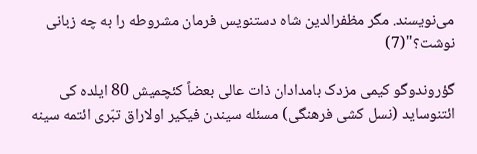می‌نویسند. مگر مظفرالدین شاه دستنویس فرمان مشروطه را به چه زبانی نوشت؟"(7)

گؤروندوگو کیمی مزدک بامدادان ذات عالی بعضاً کئچمیش 80 ایلده کی ائتنوساید (نسل کشی فرهنگی) مسئله سیندن فیکیر اولاراق تبّری ائتمه سینه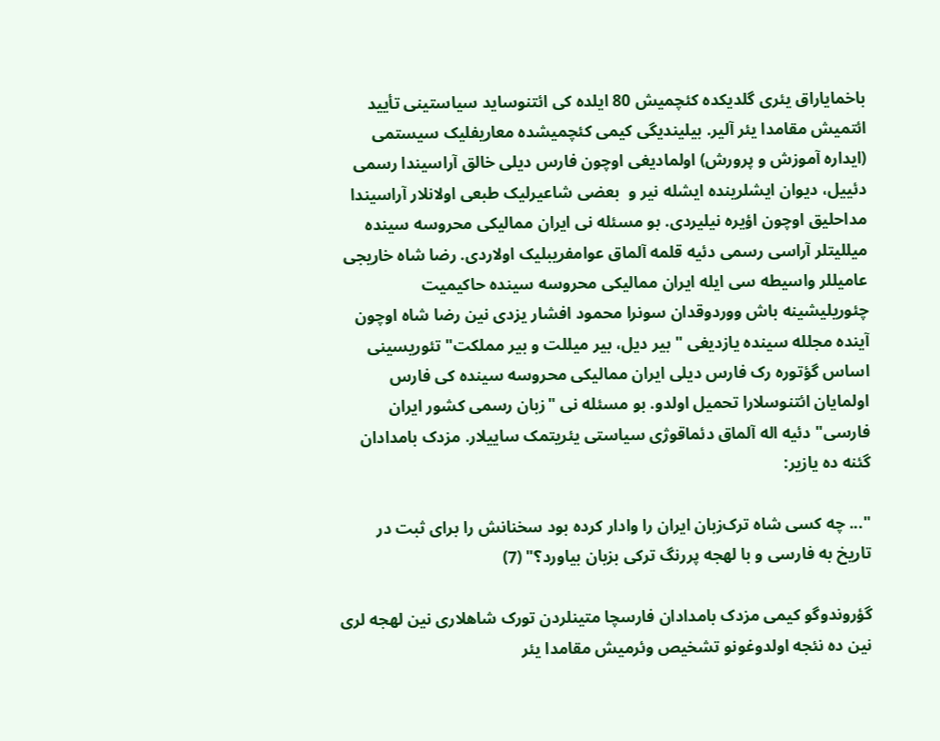باخمایاراق یئری گلدیکده کئچمیش 80 ایلده کی ائتنوساید سیاستینی تأیید ائتمیش مقامدا یئر آلیر. بیلیندیگی کیمی کئچمیشده معاریفلیک سیستمی (ایداره آموزش و پرورش) اولمادیغی اوچون فارس دیلی خالق آراسیندا رسمی دئییل، دیوان ایشلرینده ایشله نیر و  بعضی شاعیرلیک طبعی اولانلار آراسیندا مداحلیق اوچون اؤیره نیلیردی. بو مسئله نی ایران ممالیکی محروسه سینده میللیتلر آراسی رسمی دئیه قلمه آلماق عوامفریبلیک اولاردی. رضا شاه خاریجی عامیللر واسیطه سی ایله ایران ممالیکی محروسه سینده حاکیمیت چئوریلیشینه باش ووردوقدان سونرا محمود افشار یزدی نین رضا شاه اوچون آینده مجلله سینده یازدیغی "بیر دیل، بیر میللت و بیر مملکت" تئوریسینی اساس گؤتوره رک فارس دیلی ایران ممالیکی محروسه سینده کی فارس اولمایان ائتنوسلارا تحمیل اولدو. بو مسئله نی "زبان رسمی کشور ایران فارسی" دئیه اله آلماق دئماقوژی سیاستی یئریتمک ساییلار. مزدک بامدادان گئنه ده یازیر:

"... چه کسی شاه ترک‌زبان ایران را وادار کرده بود سخنانش را برای ثبت در تاریخ به فارسی و با لهجه پررنگ ترکی بزبان بیاورد؟" (7)

گؤروندوگو کیمی مزدک بامدادان فارسچا متینلردن تورک شاهلاری نین لهجه لری نین ده نئجه اولدوغونو تشخیص وئرمیش مقامدا یئر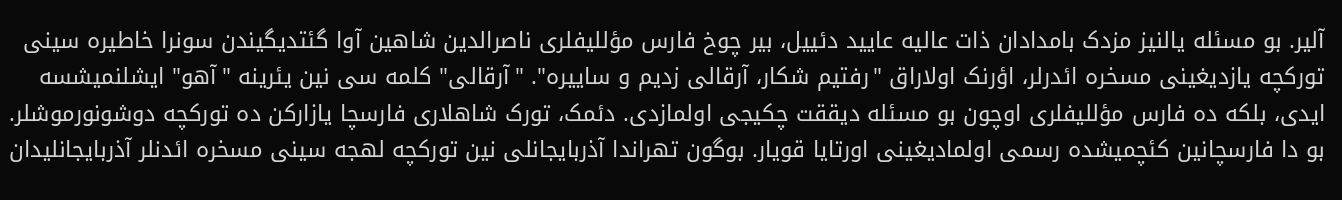آلیر. بو مسئله یالنیز مزدک بامدادان ذات عالیه عایید دئییل، بیر چوخ فارس مؤللیفلری ناصرالدین شاهین آوا گئتدیگیندن سونرا خاطیره سینی تورکچه یازدیغینی مسخره ائدرلر، اؤرنک اولاراق "رفتیم شکار، آرقالی زدیم و ساییره". "آرقالی" کلمه سی نین یئرینه "آهو" ایشلنمیشسه ایدی، بلکه ده فارس مؤللیفلری اوچون بو مسئله دیققت چکیجی اولمازدی. دئمک، تورک شاهلاری فارسچا یازارکن ده تورکچه دوشونورموشلر. بو دا فارسچانین کئچمیشده رسمی اولمادیغینی اورتایا قویار. بوگون تهراندا آذربایجانلی نین تورکچه لهجه سینی مسخره ائدنلر آذربایجانلیدان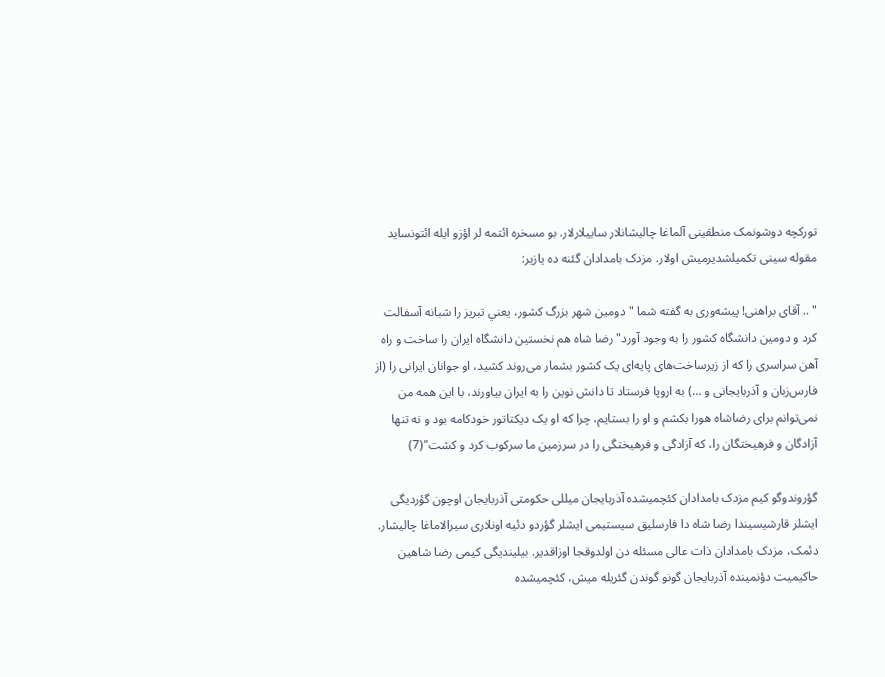تورکچه دوشونمک منطقینی آلماغا چالیشانلار ساییلارلار. بو مسخره ائتمه لر اؤزو ایله ائتونساید مقوله سینی تکمیلشدیرمیش اولار. مزدک بامدادان گئنه ده یازیر:

" .. آقای براهنی! پیشه‌وری به گفته شما "دومين شهر بزرگ كشور، يعني تبريز را شبانه آسفالت كرد و دومين دانشگاه كشور را به وجود آورد‌" رضا شاه هم نخستین دانشگاه ایران را ساخت و راه آهن سراسری را که از زیرساخت‌های پایه‌ای یک کشور بشمار می‌روند کشید، او جوانان ایرانی را (از فارس‌زبان و آذربایجانی و ...) به اروپا فرستاد تا دانش نوین را به ایران بیاورند، با این همه من نمی‌توانم برای رضاشاه هورا بکشم و او را بستایم، چرا که او یک دیکتاتور خودکامه بود و نه تنها آزادگان و فرهیختگان را، که آزادگی و فرهیختگی را در سرزمین ما سرکوب کرد و کشت"(7)

گؤروندوگو کیم مزدک بامدادان کئچمیشده آذربایجان میللی حکومتی آذربایجان اوچون گؤردیگی ایشلر قارشیسیندا رضا شاه دا فارسلیق سیستیمی ایشلر گؤردو دئیه اونلاری سیرالاماغا چالیشار. دئمک، مزدک بامدادان ذات عالی مسئله دن اولدوقجا اوزاقدیر. بیلیندیگی کیمی رضا شاهین حاکیمیت دؤنمینده آذربایجان گونو گوندن گئریله میش، کئچمیشده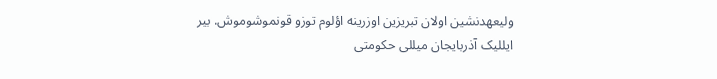ولیعهدنشین اولان تبریزین اوزرینه اؤلوم توزو قونموشوموش. بیر ایللیک آذربایجان میللی حکومتی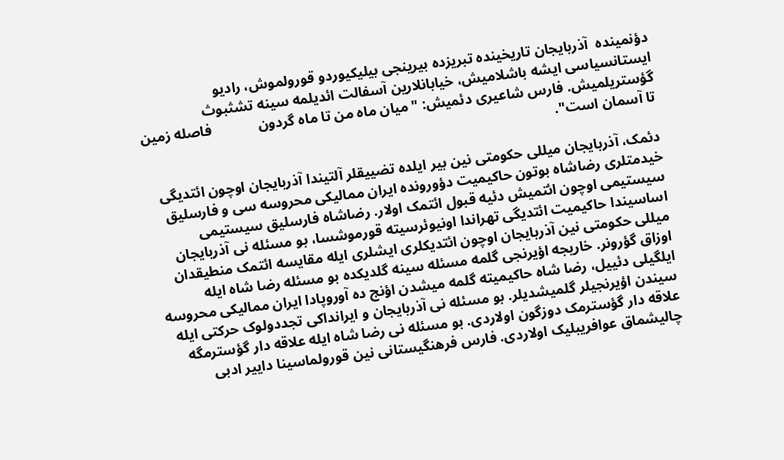دؤنمینده  آذربایجان تاریخینده تبریزده بیرینجی بیلیکیوردو قورولموش، رادیو ایستانسیاسی ایشه باشلامیش، خیابانلارین آسفالت ائدیلمه سینه تشثبوث گؤستریلمیش. فارس شاعیری دئمیش: "میان ماه من تا ماه گردون             فاصله زمین تا آسمان است".

دئمک، آذربایجان میللی حکومتی نین بیر ایلده تضییقلر آلتیندا آذربایجان اوچون ائتدیگی خیدمتلری رضاشاه بوتون حاکیمیت دؤورونده ایران ممالیکی محروسه سی و فارسلیق سیستیمی اوچون ائتمیش دئیه قبول ائتمک اولار. رضاشاه فارسلیق سیستیمی اساسیندا حاکیمیت ائتدیگی تهراندا اونیوئرسیته قورموشسا، بو مسئله نی آذربایجان میللی حکومتی نین آذربایجان اوچون ائتدیکلری ایشلری ایله مقایسه ائتمک منطیقدان اوزاق گؤرونر. خاریجه اؤیرنجی گلمه مسئله سینه گلدیکده بو مسئله رضا شاه ایله ایلگیلی دئییل، رضا شاه حاکیمیته گلمه میشدن اؤنج ده آوروپادا ایران ممالیکی محروسه سیندن اؤیرنجیلر گلمیشدیلر. بو مسئله نی آذربایجان و ایرانداکی تجددولوک حرکتی ایله علاقه دار گؤسترمک دوزگون اولاردی. بو مسئله نی رضا شاه ایله علاقه دار گؤسترمگه چالیشماق عوافریبلیک اولاردی. فارس فرهنگیستانی نین قورولماسینا داییر ادبی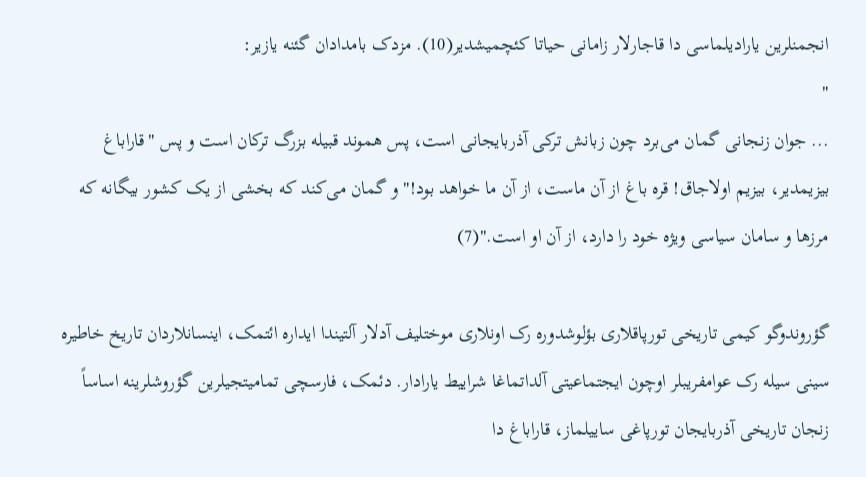انجمنلرین یارادیلماسی دا قاجارلار زامانی حیاتا کئچمیشدیر(10). مزدک بامدادان گئنه یازیر:
"
... جوان زنجانی گمان می‌برد چون زبانش ترکی آذربایجانی است، پس هموند قبیله بزرگ ترکان است و پس "قاراباغ بیزیمدیر، بیزیم اولاجاق! قره باغ از آن ماست، از آن ما خواهد بود!" و گمان می‌کند که بخشی از یک کشور بیگانه که مرزها و سامان سیاسی ویژه خود را دارد، از آن او است."(7)

گؤروندوگو کیمی تاریخی تورپاقلاری بؤلوشدوره رک اونلاری موختلیف آدلار آلتیندا ایداره ائتمک، اینسانلاردان تاریخ خاطیره سینی سیله رک عوامفریبلر اوچون ایجتماعیتی آلداتماغا شراییط یارادار. دئمک، فارسچی تمامیتجیلرین گؤروشلرینه اساساً زنجان تاریخی آذربایجان تورپاغی ساییلماز، قاراباغ دا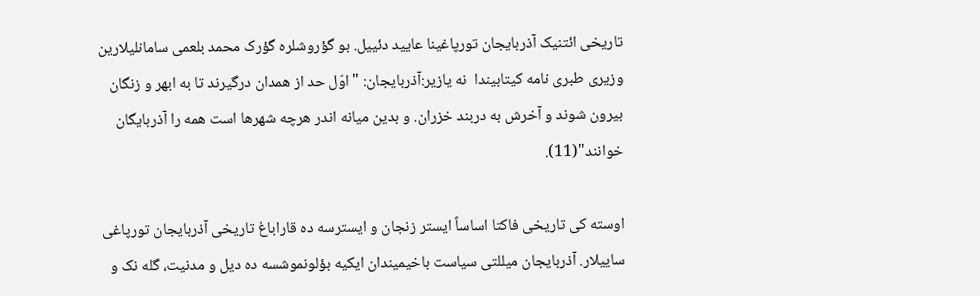تاریخی ائتنیک آذربایجان تورپاغینا عایید دئییل. بو گؤروشلره گؤرک محمد بلعمی سامانلیلارین وزیری طبری نامه کیتابیندا  نه یازیر:آذربایجان: "اوّل حد از همدان درگیرند تا به ابهر و زنگان بیرون شوند و آخرش به دربند خزران. و بدین میانه اندر هرچه شهرها است همه را آذربایگان خوانند"(11).

اوسته کی تاریخی فاکتا اساساً ایستر زنجان و ایسترسه ده قاراباغ تاریخی آذربایجان تورپاغی ساییلار. آذربایجان میللتی سیاست باخیمیندان ایکیه بؤلونموشسه ده دیل و مدنیت، گله نک و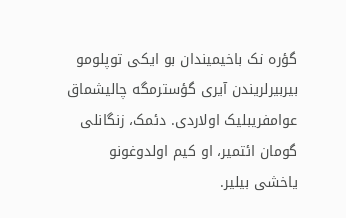گؤره نک باخیمیندان بو ایکی توپلومو بیربیرلریندن آیری گؤسترمگه چالیشماق عوامفریبلیک اولاردی. دئمک، زنگانلی گومان ائتمیر، او کیم اولدوغونو یاخشی بیلیر.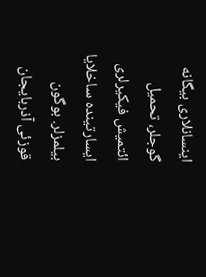اینسانلاری بیگانه گوجلر، تحمیل ائتمیش فیکیرلری ایسارتینده ساخلایا بیلمزلر. بوگون قوزئی آذربایجان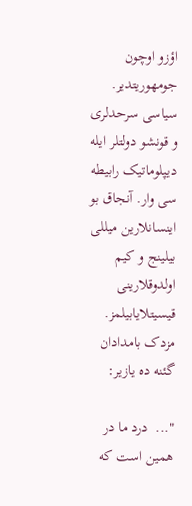اؤزو اوچون جومهوریتدیر. سیاسی سرحدلری و قونشو دولتلر ایله دیپلوماتیک رابیطه سی وار. آنجاق بو اینسانلارین میللی بیلینج و کیم اولدوقلارینی قیسیتلایابیلمز. مزدک بامدادان گئنه ده یازیر:

"...  درد ما در همین است که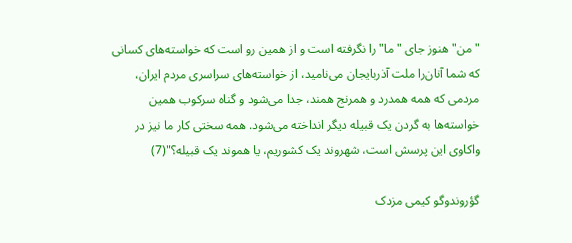"من" هنوز جای "ما" را نگرفته است و از همین رو است که خواسته‌های کسانی که شما آنان‌را ملت آذربایجان می‌نامید، از خواسته‌های سراسری مردم ایران، مردمی که همه همدرد و همرنج همند، جدا می‌شود و گناه سرکوب همین خواسته‌ها به گردن یک قبیله دیگر انداخته می‌شود. همه سختی کار ما نیز در واکاوی این پرسش است، شهروند یک کشوریم، یا هموند یک قبیله؟"(7)

گؤروندوگو کیمی مزدک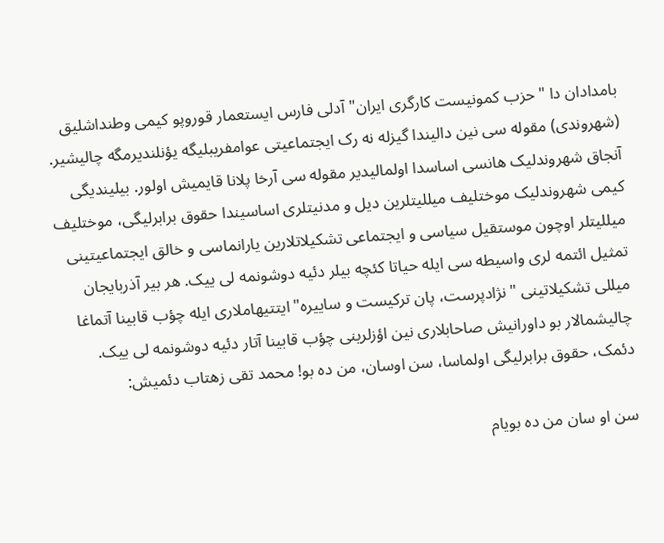بامدادان دا "حزب کمونیست کارگری ایران" آدلی فارس ایستعمار قوروپو کیمی وطنداشلیق (شهروندی) مقوله سی نین دالیندا گیزله نه رک ایجتماعیتی عوامفریبلیگه یؤنلندیرمگه چالیشیر. آنجاق شهروندلیک هانسی اساسدا اولمالیدیر مقوله سی آرخا پلانا قایمیش اولور. بیلیندیگی کیمی شهروندلیک موختلیف میللیتلرین دیل و مدنیتلری اساسیندا حقوق برابرلیگی، موختلیف میللیتلر اوچون موستقیل سیاسی و ایجتماعی تشکیلاتلارین یارانماسی و خالق ایجتماعیتینی تمثیل ائتمه لری واسیطه سی ایله حیاتا کئچه بیلر دئیه دوشونمه لی ییک. هر بیر آذربایجان میللی تشکیلاتینی "نژادپرست، پان ترکیست و ساییره" ایتتیهاملاری ایله چؤب قابینا آتماغا چالیشمالار بو داورانیش صاحابلاری نین اؤزلرینی چؤب قابینا آتار دئیه دوشونمه لی ییک. دئمک، حقوق برابرلیگی اولماسا، سن اوسان، من ده بو! محمد تقی زهتاب دئمیش:

سن او سان من ده بويام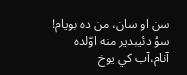سن او سان، من ده بويام!
سوُ دئيبدير منه اوّلده آنام،آب کي يوخ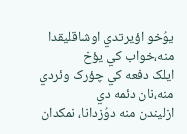يوُخو اؤيرتدي اوشاقليقدا منه،خواب کي يؤخ
ايلک دفعه کي چؤرک وئردي منه،نان دئمه دي                 ازليندن منه دوُزدانا، نمکدان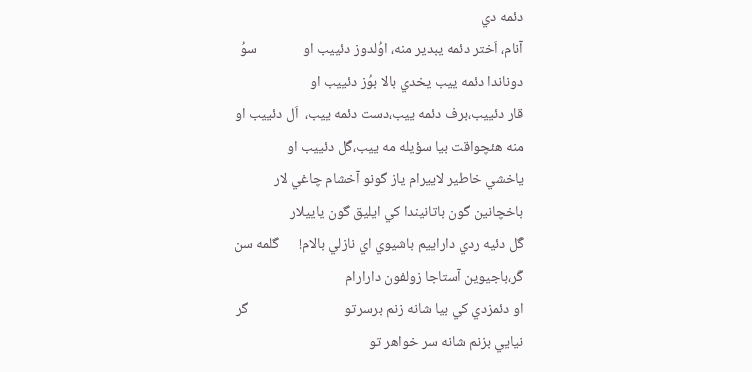دئمه دي
آنام، اَختر دئمه يبدير منه، اوُلدوز دئييب او              سوُ دوناندا دئمه ييب يخدي بالا بوُز دئييب او
قار دئييب،برف دئمه ييب،دست دئمه ييب،  اَل دئييب او منه هئچواقت بيا سؤيله مه ييب،گَل دئييب او
ياخشي خاطير لاييرام ياز گونو آخشام چاغي لار      باخچانين گون باتانيندا کي ايليق گون ياييلار
گَل دئيه ردي داراييم باشيوي اي نازلي بالام!      گلمه سن گَر،باجيوين آستاجا زولفون دارارام
او دئمزدي کي بيا شانه زنم برسرتو                             گر نيايي بزنم شانه سر خواهر تو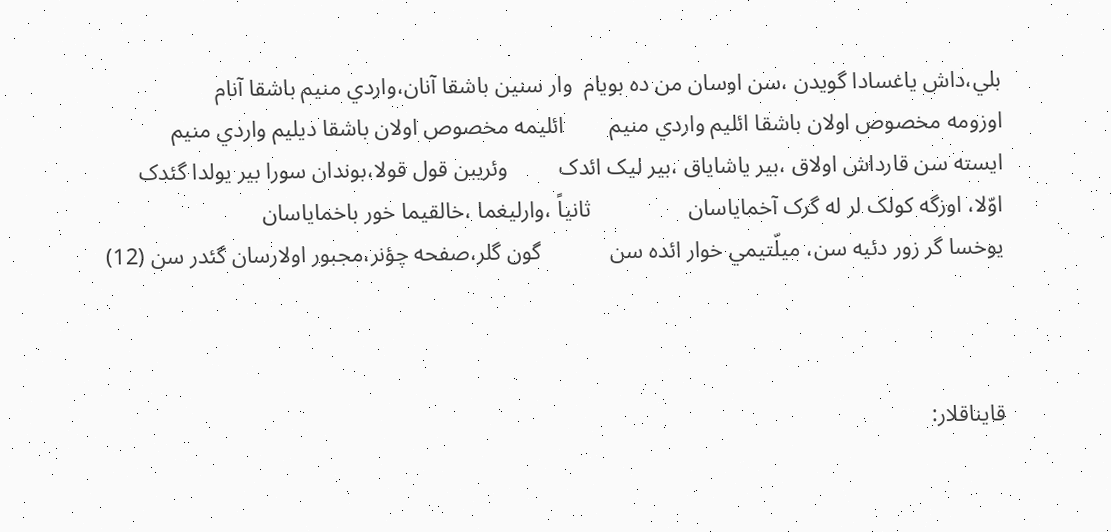بلي،داش ياغسادا گويدن ،سن اوسان من ده بويام  وار سنين باشقا آنان،واردي منيم باشقا آنام
اوزومه مخصوص اولان باشقا ائليم واردي منيم        ائليمه مخصوص اولان باشقا ديليم واردي منيم
ايسته سن قارداش اولاق ،بير ياشاياق ،بير ليک ائدک         وئريبن قول قولا،بوندان سورا بير يولدا گئدک
اوّلا، اوزگه کولک لر له گرک آخماياسان                 ثانياً ،وارليغما ،خالقيما خور باخماياسان
يوخسا گر زور دئيه سن، ميلّتيمي خوار ائده سن            گون گلر،صفحه چؤنر،مجبور اولارسان گئدر سن (12)



قایناقلار: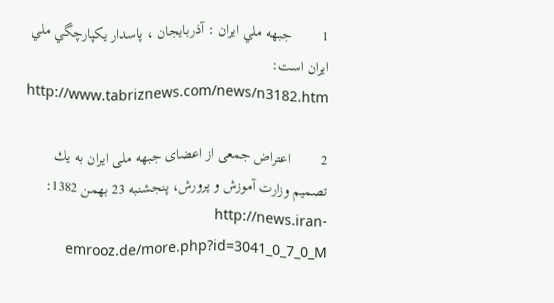1        جبهه ملي ايران : آذربايجان ، پاسدار يكپارچگي ملي ايران است:   http://www.tabriznews.com/news/n3182.htm

2        اعتراض جمعی از اعضای جبهه ملی ايران به يك تصميم وزارت آموزش و پرورش، پنجشنبه 23 بهمن 1382: http://news.iran-emrooz.de/more.php?id=3041_0_7_0_M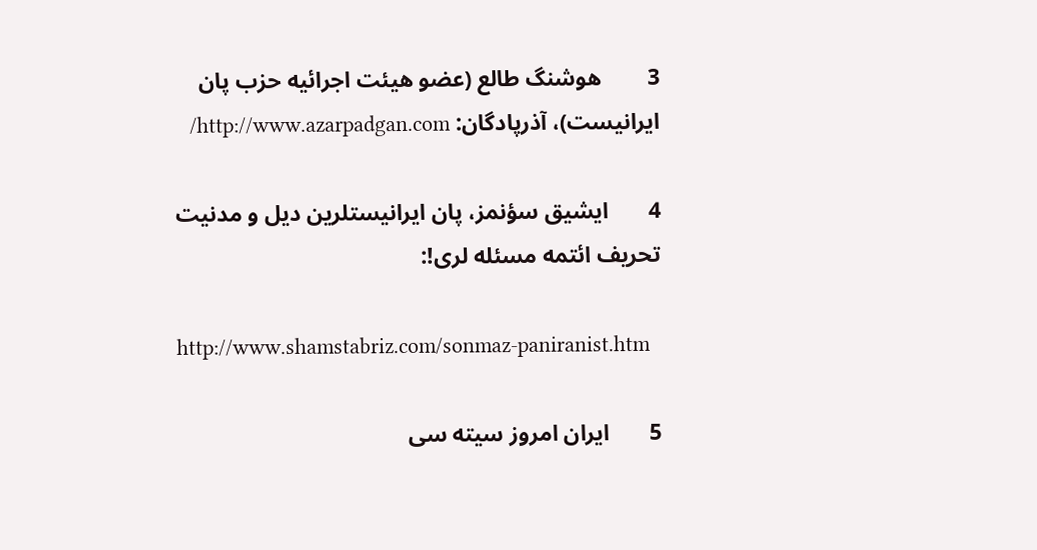3        هوشنگ طالع (عضو هیئت اجرائیه حزب پان ایرانیست)، آذرپادگان: http://www.azarpadgan.com/

4       ایشیق سؤنمز، پان ایرانیستلرین دیل و مدنیت تحریف ائتمه مسئله لری!:

http://www.shamstabriz.com/sonmaz-paniranist.htm

5       ایران امروز سیته سی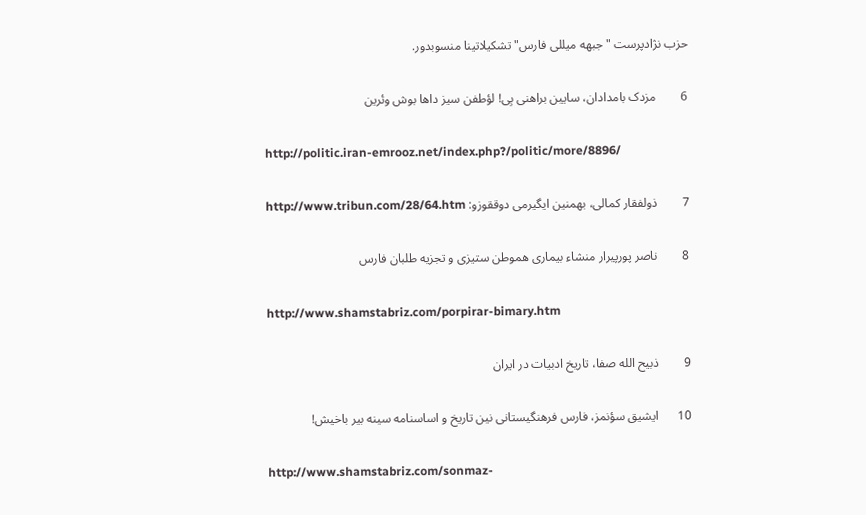حزب نژادپرست "جبهه میللی فارس" تشکیلاتینا منسوبدور.

6        مزدک بامدادان، سایین براهنی بِی! لؤطفن سیز داها بوش وئرین

http://politic.iran-emrooz.net/index.php?/politic/more/8896/

7        ذولفقار کمالی، بهمنین ایگیرمی دوققوزو: http://www.tribun.com/28/64.htm

8        ناصر پورپیرار منشاء بیماری هموطن ستیزی و تجزیه طلبان فارس

http://www.shamstabriz.com/porpirar-bimary.htm

9        ذبیح الله صفا، تاریخ ادبیات در ایران

10      ایشیق سؤنمز، فارس فرهنگیستانی نین تاریخ و اساسنامه سینه بیر باخیش!

http://www.shamstabriz.com/sonmaz-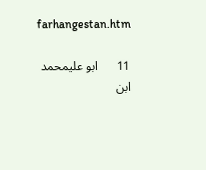farhangestan.htm

11      ابو علیمحمد ابن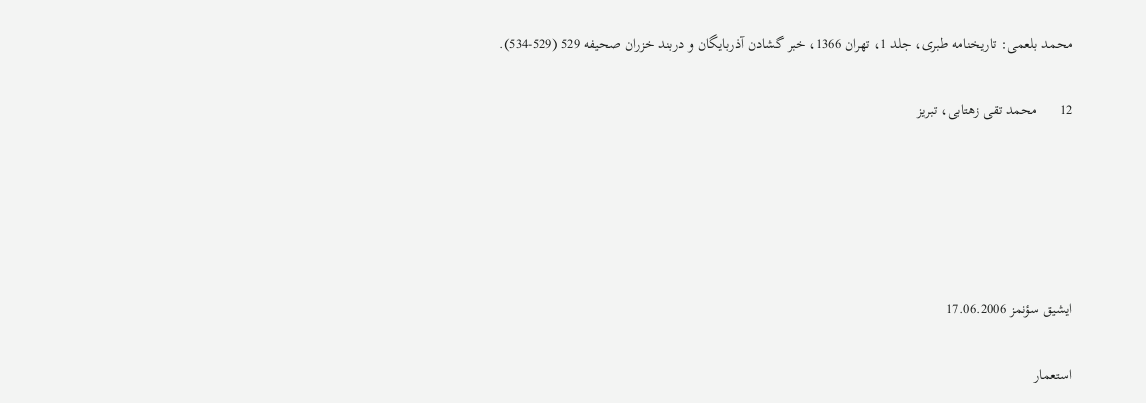محمد بلعمی: تاریخنامه طبری، جلد 1، تهران 1366، خبر گشادن آذربایگان و دربند خزران صحیفه 529 (529-534).

12      محمد تقی زهتابی، تبریز





ایشیق سؤنمز 17.06.2006

استعمار